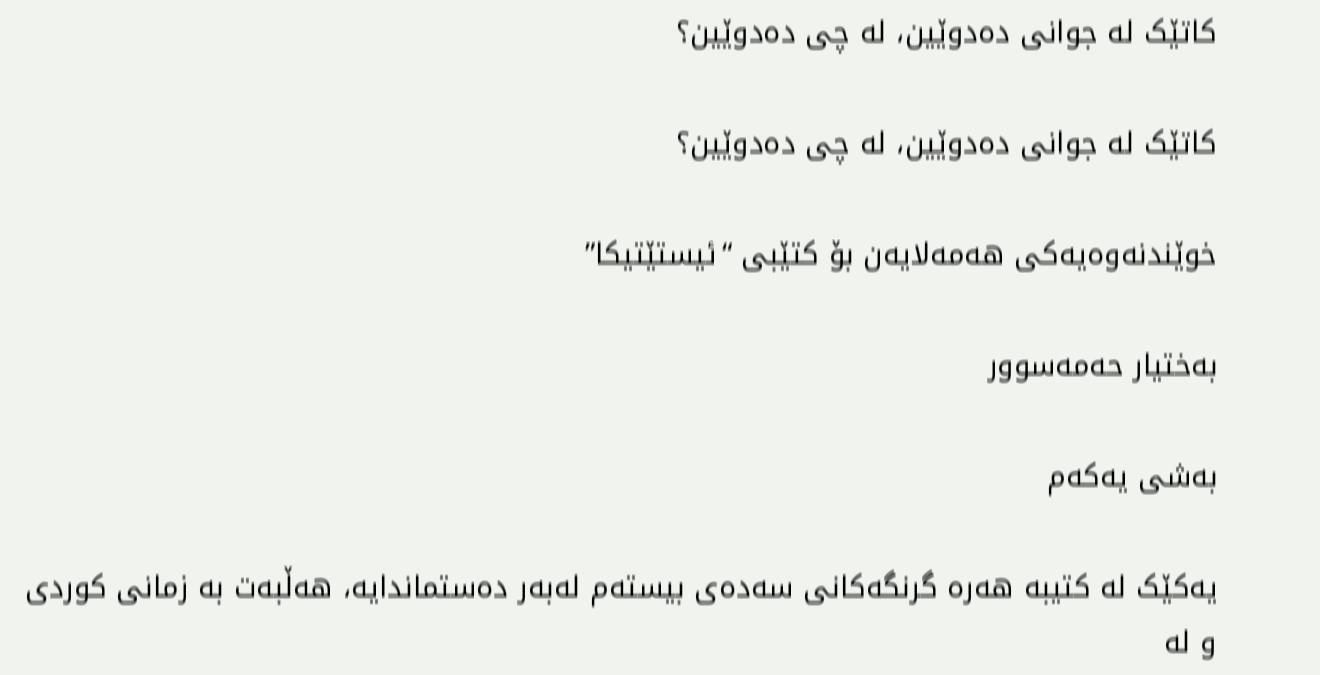کاتێک لە جوانی دەدوێین، لە چی دەدوێین؟

کاتێک لە جوانی دەدوێین، لە چی دەدوێین؟

خوێندنەوەیەکی هەمەلایەن بۆ کتێبی “ئیستێتیکا”

بەختیار حەمەسوور

بەشی یەکەم

یەکێک لە کتیبە هەرە گرنگەکانی سەدەی بیستەم لەبەر دەستماندایە، هەڵبەت بە زمانی کوردی و لە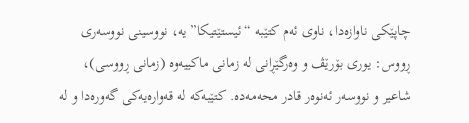چاپێکی ناوازەدا، ناوی ئەم کتێبە “ئیستێتیکا”یە، نووسینی نووسەری ڕووس: یوری بۆرێڤ و وەرگێڕانی لە زمانی ماکییەوە (زمانی ڕووسی)، شاعیر و نووسەر ئەنوەر قادر محەمەدە. کتێبەکە لە قەوارەیەکی گەورەدا و لە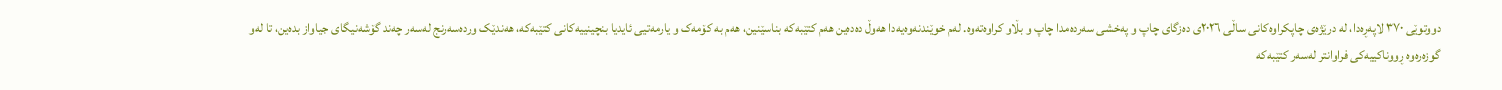دووتوێی ٣٧٠ لاپەڕەدا، لە درێژەی چاپکراوەکانی ساڵی ٢٠٢٦ی دەزگای چاپ و پەخشی سەردەمدا چاپ و بڵاو کراوەتەوە. لەم خوێندنەوەیەدا هەوڵ دەدەین هەم کتێبەکە بناسێنین، هەم بە کۆمەک و یارمەتیی ئایدیا بنچینییەکانی کتێبەکە، هەندێک وردەسەرنج لەسەر چەند گۆشەنیگای جیاواز بدەین، تا لەو گوزەرەوە ڕووناکییەکی فراوانتر لەسەر کتێبەکە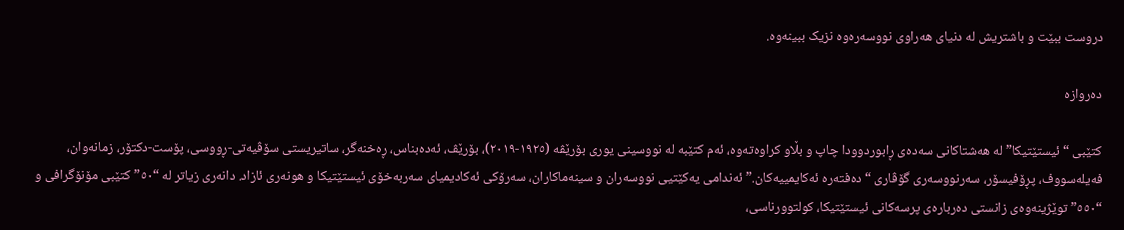دروست ببێت و باشتریش لە دنیای هەراوی نووسەرەوە نزیک ببینەوە.

دەروازە

کتێبی “ئیستێتیکا” لە هەشتاکانی سەدەی ڕابوردوودا چاپ و بڵاو کراوەتەوە، ئەم کتێبە لە نووسینی یوری بۆرێڤە (١٩٢٥-٢٠١٩)، بۆرێڤ، ئەدەبناس، ڕەخنەگر، ساتیریستی سۆڤیەتی-ڕووسی، پۆست-دکتۆر، زمانەوان، فەیلەسووف، پڕۆفیسۆر، سەرنووسەری گۆڤاری “دەفتەرە ئەکایمییەکان.” ئەندامی یەکێتیی نووسەران و سینەماکاران، سەرۆکی ئەکادیمیای سەربەخۆی ئیستێتیکا و هونەری ئازاد. دانەری زیاتر لە “٥٠” کتێبی مۆنۆگرافی و “٥٥٠” توێژینەوەی زانستی دەربارەی پرسەکانی ئیستێتیکا، کولتوورناسی،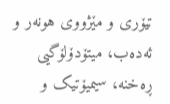تیۆری و مێژووی هونەر و ئەدەب، میتۆدۆلۆگیی ڕەخنە، سیمیۆتیک و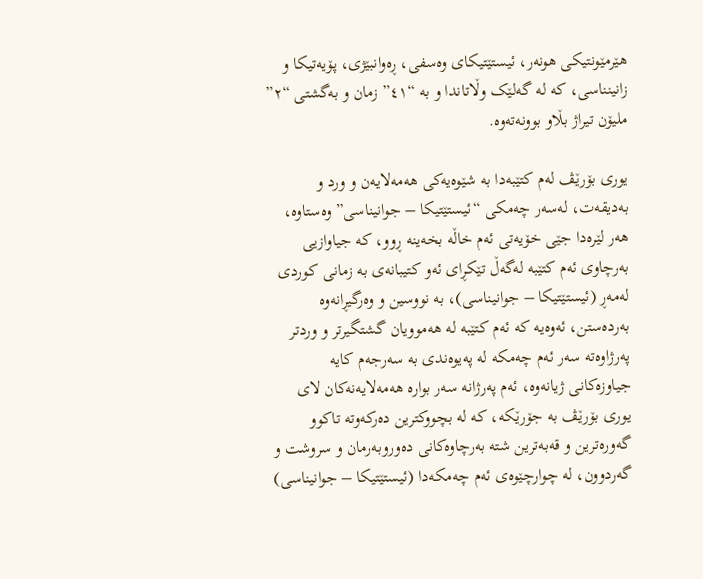هێرمێونتیکی هونەر، ئیستێتیکای وەسفی، ڕەوانبێژی، پۆیەتیکا و زانینناسی، کە لە گەلێک وڵاتاندا و بە “٤١” زمان و بەگشتی “٢” ملیۆن تیراژ بڵاو بوونەتەوە.

یوری بۆرێڤ لەم کتێبەدا بە شێوەیەکی هەمەلایەن و ورد و بەدیقەت، لەسەر چەمکی “ئیستێتیکا – جوانیناسی” وەستاوە، هەر لێرەدا جێی خۆیەتی ئەم خاڵە بخەینە ڕوو، کە جیاوازیی بەرچاوی ئەم کتێبە لەگەڵ تێکڕای ئەو کتیبانەی بە زمانی کوردی لەمەڕ (ئیستێتیکا – جوانیناسی)، بە نووسین و وەرگیڕانەوە بەردەستن، ئەوەیە کە ئەم کتێبە لە هەموویان گشتگیرتر و وردتر پەرژاوەتە سەر ئەم چەمکە لە پەیوەندی بە سەرجەم کایە جیاوزەکانی ژیانەوە، ئەم پەرژانە سەر بوارە هەمەلایەنەکان لای یوری بۆرێڤ بە جۆرێکە، کە لە بچووکترین دەرکەوتە تاکوو گەورەترین و قەبەترین شتە بەرچاوەکانی دەوروبەرمان و سروشت و گەردوون، لە چوارچێوەی ئەم چەمکەدا (ئیستێتیکا – جوانیناسی)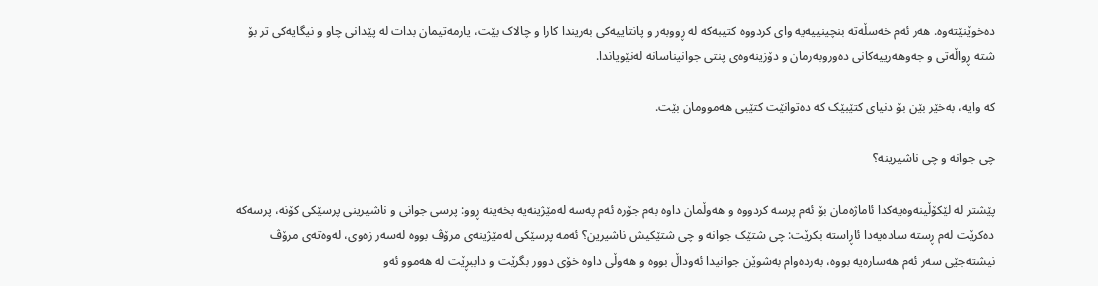دەخوێنێتەوە. هەر ئەم خەسڵەتە بنچینییەیە وای کردووە کتیبەکە لە ڕووبەر و پانتاییەکی بەریندا کارا و چالاک بێت، یارمەتیمان بدات لە پێدانی چاو و نیگایەکی تر بۆ شتە ڕواڵەتی و جەوهەرییەکانی دەوروبەرمان و دۆزینەوەی پنتی جوانیناسانە لەنێویاندا.

کە وایە، بەخێر بێن بۆ دنیای کتێبێک کە دەتوانێت کتێبی هەموومان بێت.

چی جوانە و چی ناشیرینە؟

پێشتر لە لێکۆڵینەوەیەکدا ئاماژەمان بۆ ئەم پرسە کردووە و هەوڵمان داوە بەم جۆرە ئەم پەسە لەمێژینەیە بخەینە ڕوو: پرسی جوانی و ناشیرینی پرسێکی کۆنە، پرسەکە دەکرێت لەم ڕستە سادەیەدا ئاڕاستە بکرێت: چی شتێک جوانە و چی شتێکیش ناشیرین؟ ئەمە پرسێکی لەمێژینەی مرۆڤ بووە لەسەر زەوی، لەوەتەی مرۆڤ نیشتەجێی سەر ئەم هەسارەیە بووە، بەردەوام بەشوێن جوانیدا ئەوداڵ بووە و هەوڵی داوە خۆی دوور بگرێت و داببڕێت لە هەموو ئەو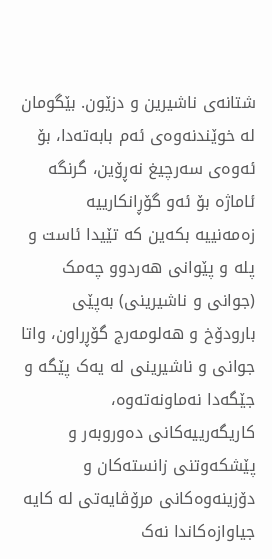شتانەی ناشیرین و دزێون. بێگومان لە خوێندنەوەی ئەم بابەتەدا، بۆ ئەوەی سەرچیغ نەڕۆین، گرنگە ئاماژە بۆ ئەو گۆڕانکارییە زەمەنییە بکەین کە تێیدا ئاست و پلە و پێوانی هەردوو چەمک (جوانی و ناشیرینی) بەپێی بارودۆخ و هەلومەرج گۆڕراون، واتا جوانی و ناشیرینی لە یەک پێگە و جێگەدا نەماونەتەوە، کاریگەرییەکانی دەوروبەر و پێشکەوتنی زانستەکان و دۆزینەوەکانی مرۆڤایەتی لە کایە جیاوازەکاندا نەک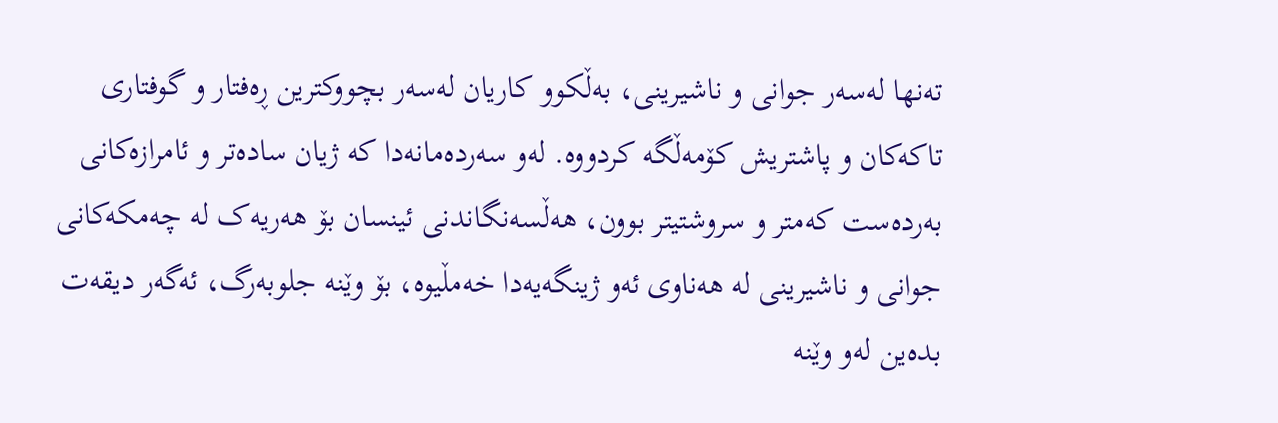تەنها لەسەر جوانی و ناشیرینی، بەڵکوو کاریان لەسەر بچووکترین ڕەفتار و گوفتاری تاکەکان و پاشتریش کۆمەڵگە کردووە. لەو سەردەمانەدا کە ژیان سادەتر و ئامرازەکانی بەردەست کەمتر و سروشتیتر بوون، هەڵسەنگاندنی ئینسان بۆ هەریەک لە چەمکەکانی جوانی و ناشیرینی لە هەناوی ئەو ژینگەیەدا خەمڵیوە، بۆ وێنە جلوبەرگ، ئەگەر دیقەت بدەین لەو وێنە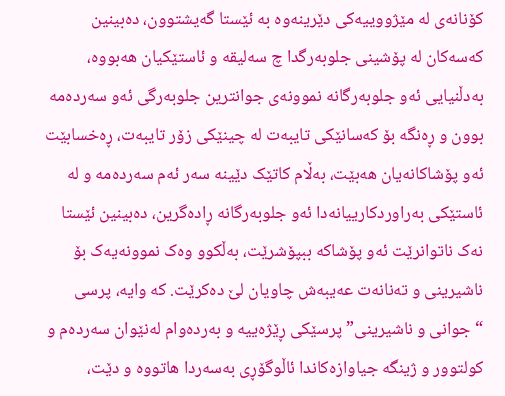کۆنانەی لە مێژووییەکی دێرینەوە بە ئێستا گەیشتوون، دەبینین کەسەکان لە پۆشینی جلوبەرگدا چ سەلیقە و ئاستێکیان هەبووە، بەدڵنیایی ئەو جلوبەرگانە نموونەی جوانترین جلوبەرگی ئەو سەردەمە بوون و ڕەنگە بۆ کەسانێکی تایبەت لە چینێکی زۆر تایبەت، ڕەخسابێت ئەو پۆشاکانەیان هەبێت، بەڵام کاتێک دێینە سەر ئەم سەردەمە و لە ئاستێکی بەراوردکارییانەدا ئەو جلوبەرگانە ڕادەگرین، دەبینین ئێستا نەک ناتوانرێت ئەو پۆشاکە ببپۆشرێت، بەڵکوو وەک نموونەیەک بۆ ناشیرینی و تەنانەت عەیبەش چاویان لێ دەکرێت. کە وایە، پرسی “جوانی و ناشیرینی” پرسێکی ڕێژەییە و بەردەوام لەنێوان سەردەم و کولتوور و ژینگە جیاوازەکاندا ئاڵوگۆڕی بەسەردا هاتووە و دێت،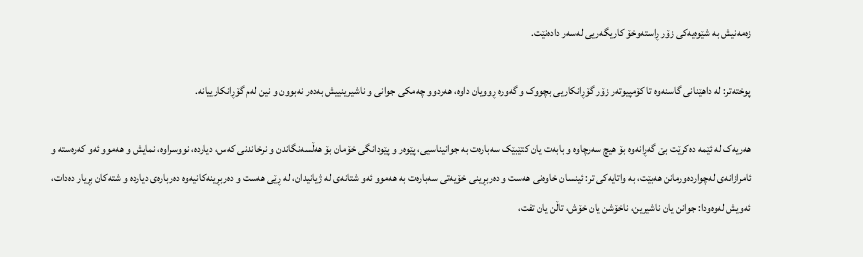زەمەنیش بە شێوەیەکی زۆر ڕاستەوخۆ کاریگەریی لەسەر دادەنێت.

پوختەتر: لە داهێنانی گاسنەوە تا کۆمپیوتەر زۆر گۆڕانکاریی بچووک و گەورە ڕوویان داوە، هەردوو چەمکی جوانی و ناشیرینییش بەدەر نەبوون و نین لەم گۆڕانکارییانە.

هەریەک لە ئێمە دەکرێت بێ گەڕانەوە بۆ هیچ سەرچاوە و بابەت یان کتێبێک سەبارەت بە جوانیناسیی، پێوەر و پێودانگی خۆمان بۆ هەڵسەنگاندن و نرخاندنی کەس، دیاردە، نووسراوە، نمایش و هەموو ئەو کەرەستە و ئامرازانەی لەچواردەورمانن هەبێت، بە واتایەکی تر: ئینسان خاوەنی هەست و دەربڕینی خۆیەتی سەبارەت بە هەموو ئەو شتانەی لە ژیانیدان، لە ڕێی هەست و دەربڕینەکانیەوە دەربارەی دیاردە و شتەکان بڕیار دەدات، ئەویش لەوەودا: جوانن یان ناشیرین، ناخۆشن یان خۆش، تاڵن یان تفت،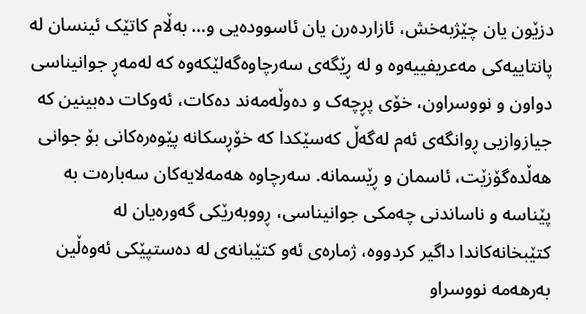دزێون یان چێژبەخش، ئازاردەرن یان ئاسوودەیی و… بەڵام کاتێک ئینسان لە پانتاییەکی مەعریفییەوە و لە ڕێگەی سەرچاوەگەلێکەوە کە لەمەڕ جوانیناسی دواون و نووسراون، خۆی پڕچەک و دەوڵەمەند دەکات، ئەوکات دەبینین کە جیازوازیی ڕوانگەی ئەم لەگەڵ کەسێکدا کە خۆڕسکانە پێوەرەکانی بۆ جوانی هەڵدەگۆزێت، ئاسمان و ڕێسمانە. سەرچاوە هەمەلایەکان سەبارەت بە پێناسە و ناساندنی چەمکی جوانیناسی، ڕووبەرێکی گەورەیان لە کتێبخانەکاندا داگیر کردووە، ژمارەی ئەو کتێبانەی لە دەستپێکی ئەوەڵین بەرهەمە نووسراو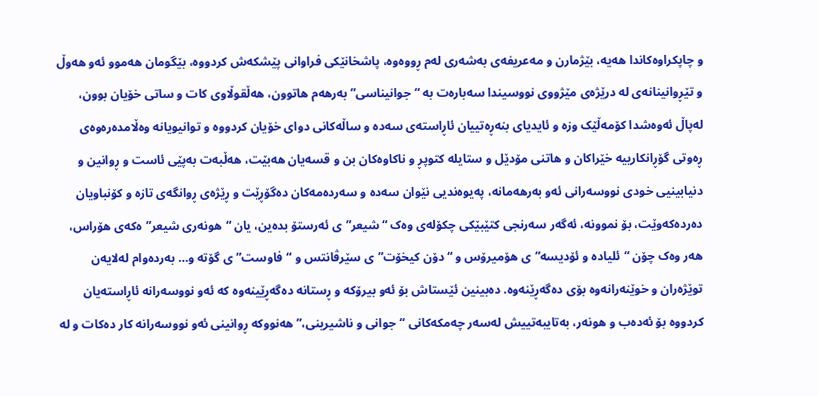و چاپکراوەکاندا هەیە، بێژمارن و مەعریفەی بەشەری لەم ڕووەوە، پاشخانێکی فراوانی پێشکەش کردووە، بێگومان هەموو ئەو هەوڵ و تێڕوانینانەی لە درێژەی مێژووی نووسیندا سەبارەت بە “جوانیناسی” بەرهەم هاتوون، هەڵقوڵاوی کات و ساتی خۆیان بوون، لەپاڵ ئەوەشدا کۆمەڵێک وزە و ئایدیای بنەڕەتییان ئاڕاستەی سەدە و ساڵەکانی دوای خۆیان کردووە و توانیویانە وەڵامدەرەوەی ڕەوتی گۆڕانکارییە خێراکان و هاتنی مۆدێل و ستایلە کتوپڕ و ناکاوەکان بن و قسەیان هەبێت، هەڵبەت بەپێی ئاست و ڕوانین و دنیابینیی خودی نووسەرانی ئەو بەرهەمانە، پەیوەندیی نێوان سەدە و سەردەمەکان دەگۆڕێت و ڕێژەی ڕوانگەی تازە و کۆنباویان دەردەکەوێت، بۆ نموونە، ئەگەر سەرنجی کتێبێکی چکۆلەی وەک “شیعر”ی ئەرستۆ بدەین، یان “هونەری شیعر”ەکەی هۆراس، هەر وەک چۆن “ئلیادە و ئۆدیسە”ی هۆمیرۆس و “دۆن کیخۆت”ی سێرڤانتس و “فاوست”ی گۆتە و… بەردەوام لەلایەن توێژەران و خوێنەرانەوە بۆی دەگەڕێنەوە. دەبینین ئێستاش بۆ ئەو بیرۆکە و ڕستانە دەگەڕێینەوە کە ئەو نووسەرانە ئاڕاستەیان کردووە بۆ ئەدەب و هونەر، بەتایبەتییش لەسەر چەمکەکانی “جوانی و ناشیرینی،” هەنووکە ڕوانینی ئەو نووسەرانە کار دەکات و لە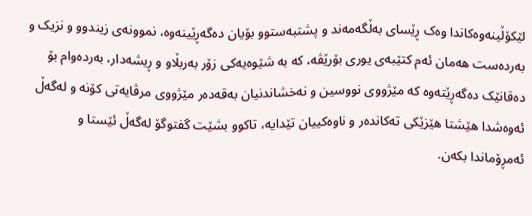لێکۆڵینەوەکاندا وەک ڕێسای بەڵگەمەند و پشتبەستوو بۆیان دەگەڕێینەوە، نموونەی زیندوو و نزیک و بەردەست هەمان ئەم کتێبەی یوری بۆرێڤە، کە بە شێوەیەکی زۆر بەربڵاو و ڕیشەدار، بەردەوام بۆ دەقانێک دەگەڕێتەوە کە مێژووی نووسین و نەخشاندنیان بەقەدەر مێژووی مرڤایەتی کۆنە و لەگەڵ ئەوەشدا هێشتا هێزێکی تەکاندەر و ناوەکییان تێدایە، تاکوو بشێت گفتوگۆ لەگەڵ ئێستا و ئەمڕۆماندا بکەن.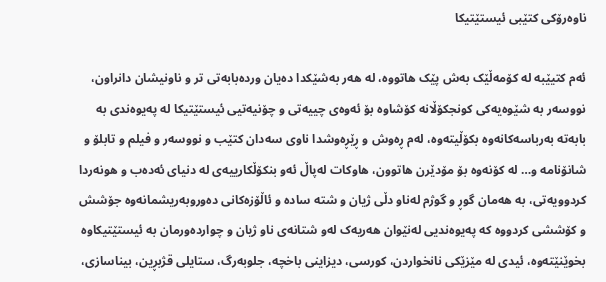ناوەرۆکی کتێبی ئیستێتیکا

ئەم کتیێبە لە کۆمەڵێک بەش پێک هاتووە، لە هەر بەشێکدا دەیان وردەبابەتی تر و ناونیشان دانراون، نووسەر بە شێوەیەکی کونجکۆڵانە کۆشاوە بۆ ئەوەی چییەتی و چۆنیەتیی ئیستێتیکا لە پەیوەندی بە بابەتە بەرباسەکانەوە بکۆڵیتەوە، لەم ڕەوش و ڕێڕەوشدا ناوی سەدان کتێب و نووسەر و فیلم و تابلۆ و شانۆنامە و… لە کۆنەوە بۆ مۆدێرن هاتوون، هاوکات لەپاڵ ئەو بنکۆڵکارییەی لە دنیای ئەدەب و هونەردا کردوویەتی، بە هەمان گوڕ و گوژم لەناو دڵی ژیان و شتە سادە و ئاڵۆزەکانی دەوروبەریشمانەوە جۆشش و کۆششی کردووە کە پەیوەندیی لەنێوان هەریەک لەو شتانەی ناو ژیان و چواردەورمان بە ئیستێتیکاوە بخوێنێتەوە، ئیدی لە مێزێکی نانخواردن، کورسی، دیزاینی باخچە، جلوبەرگ، ستایلی قژبڕین، بیناسازی،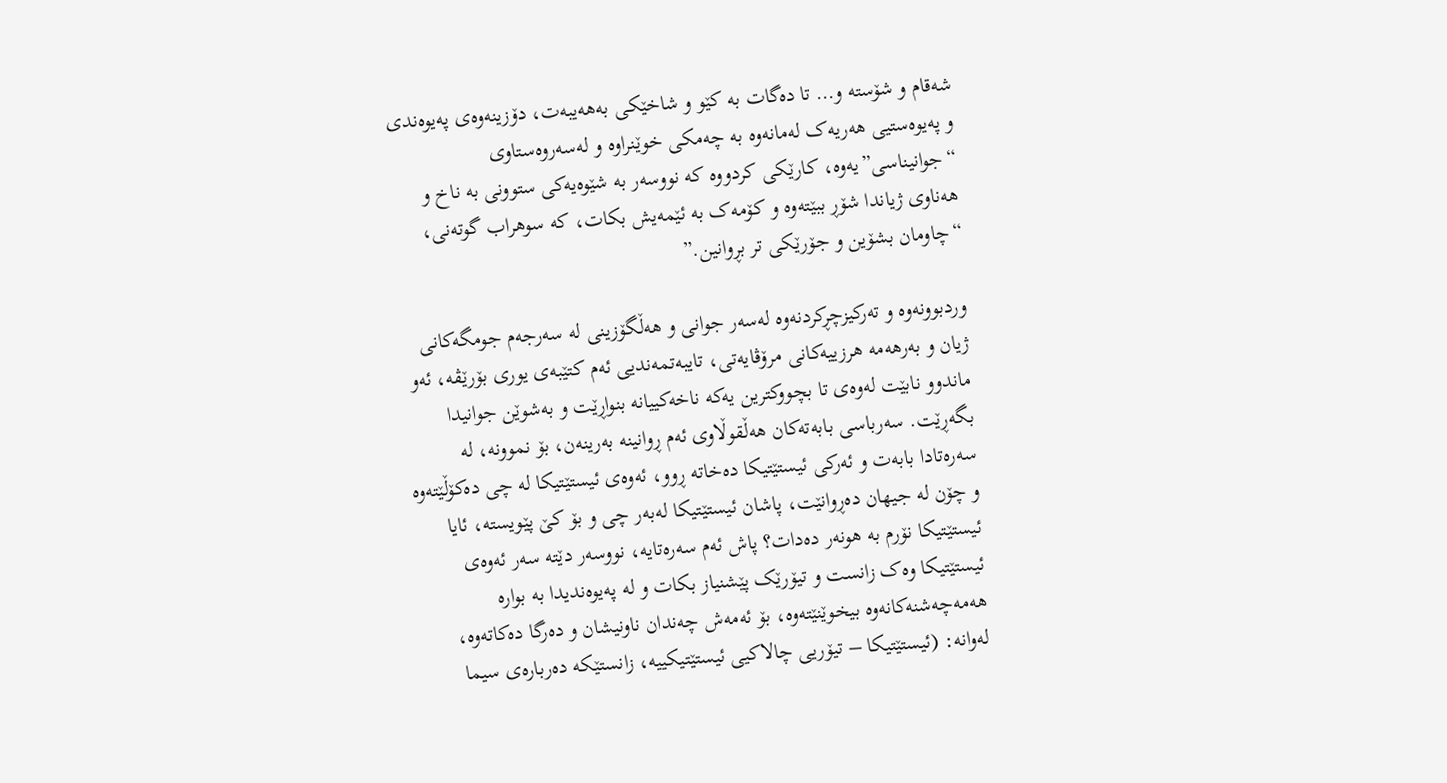شەقام و شۆستە و… تا دەگات بە کێو و شاخێکی بەهەیبەت، دۆزینەوەی پەیوەندی و پەیوەستیی هەریەک لەمانەوە بە چەمکی خوێنراوە و لەسەروەستاوی “جوانیناسی”یەوە، کارێکی کردووە کە نووسەر بە شێوەیەکی ستوونی بە ناخ و هەناوی ژیاندا شۆڕ ببێتەوە و کۆمەک بە ئێمەیش بکات، کە سوهراب گوتەنی، “چاومان بشۆین و جۆرێکی تر بڕوانین.”

وردبوونەوە و تەرکیزچڕکردنەوە لەسەر جوانی و هەڵگۆزینی لە سەرجەم جومگەکانی ژیان و بەرهەمە هرزییەکانی مرۆڤایەتی، تایبەتمەندیی ئەم کتێبەی یوری بۆرێڤە، ئەو ماندوو نابێت لەوەی تا بچووکترین یەکە ناخەکییانە بنواڕێت و بەشوێن جوانیدا بگەڕێت. سەرباسی بابەتەکان هەڵقوڵاوی ئەم ڕوانینە بەرینەن، بۆ نموونە، لە سەرەتادا بابەت و ئەرکی ئیستێتیکا دەخاتە ڕوو، ئەوەی ئیستێتیکا لە چی دەکۆڵێتەوە و چۆن لە جیهان دەڕوانێت، پاشان ئیستێتیکا لەبەر چی و بۆ کێ پێویستە، ئایا ئیستێتیکا نۆرم بە هونەر دەدات؟ پاش ئەم سەرەتایە، نووسەر دێتە سەر ئەوەی ئیستێتیکا وەک زانست و تیۆرێک پێشنیاز بکات و لە پەیوەندیدا بە بوارە هەمەچەشنەکانەوە بیخوێنێتەوە، بۆ ئەمەش چەندان ناونیشان و دەرگا دەکاتەوە، لەوانە: (ئیستێتیکا – تیۆریی چالاکیی ئیستێتیکییە، زانستێکە دەربارەی سیما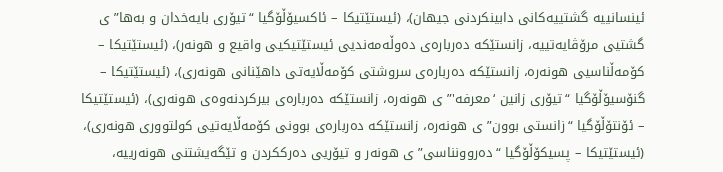ئینسانییە گشتییەکانی دابینکردنی جیهان)، (ئیستێتیکا – ئاکسیۆڵۆگیا “تیۆری بایەخدان و بەها”ی گشتیی مرۆڤایەتییە، زانستێکە دەربارەی دەوڵەمەندیی ئیستێتیکیی واقیع و هونەر)، (ئیستێتیکا – کۆمەڵناسیی هونەرە، زانستێکە دەربارەی سروشتی کۆمەڵایەتی داهێنانی هونەری)، (ئیستێتیکا – گنۆسیۆڵۆگیا “تیۆری زانین ‘معرفە'”ی هونەرە، زانستێکە دەربارەی بیرکردنەوەی هونەری)، (ئیستێتیکا – ئۆنتۆڵۆگیا “زانستی بوون”ی هونەرە، زانستێکە دەربارەی بوونی کۆمەڵایەتیی کولتووری هونەری)، (ئیستێتیکا – پسیکۆڵۆگیا “دەروونناسی”ی هونەر و تیۆریی دەرککردن و تێگەیشتنی هونەرییە،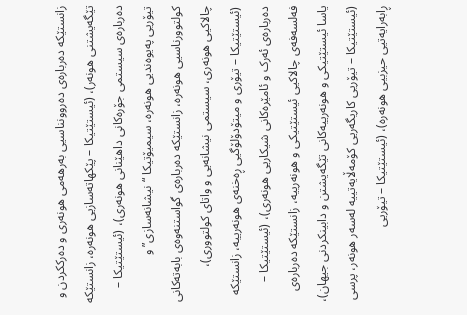زانستێکە دەربارەی دەروونناسیی بەرهەمی هونەری و دەرککردن و تێگەیشتنی هونەر)، (ئیستێتیکا – پێکهاتەسازیی هونەرە، زانستێکە دەربارەی سیستمی جۆرەکانی داهێنانی هونەری)، (ئیستێتیکا – تیۆریی پەیوەندیی هونەرە، سیمیۆتیکا “نیشانەسازی” و کولتوورناسیی هونەرە، زانستێکە دەربارەی گواستنەوەی بابەتەکانی چالاکیی هونەری، سیستمی نیشانەیی و واتای کولتووری)، (ئیستێتیکا – تیۆری و میتۆدۆلۆگیی ڕەخنەی هونەرییە، زانستێکە دەربارەی ئەرک و ئامێرەکانی شیکاریی هونەری)، (ئیستێتیکا – فەلسەفەی چالاکیی ئیستێتیکی و هونەرییە، زانستێکە دەربارەی یاسا ئیستێتیکی و هونەرییەکانی تێگەیشتن و دابینکردنی جیهان)، (ئیستێتیکا – تیۆریی کاریگەریی کۆمەڵایەتییە لەسەر هونەر، پرسی ڕابەرایەتیی حیزبیی هونەرە)، (ئیستێتیکا – تیۆریی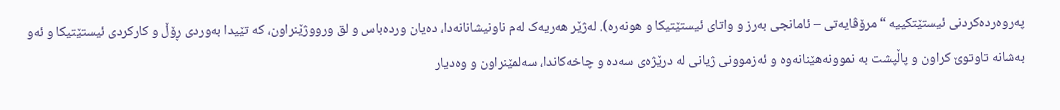پەروەردەکردنی ئیستێتکییە “مرۆڤایەتی – ئامانجی بەرز و واتای ئیستێتیکا و هونەرە). لەژێر هەریەک لەم ناونیشانانەدا، دەیان وردەباس و لق ورووژێنراون، کە تێیدا بەوردی ڕۆڵ و کارکردی ئیستێتیکا و ئەو بەشانە تاوتوێ کراون و پاڵپشت بە نموونەهێنانەوە و ئەزموونی ژیانی لە درێژەی سەدە و چاخەکاندا، سەلمێنراون و وەدیار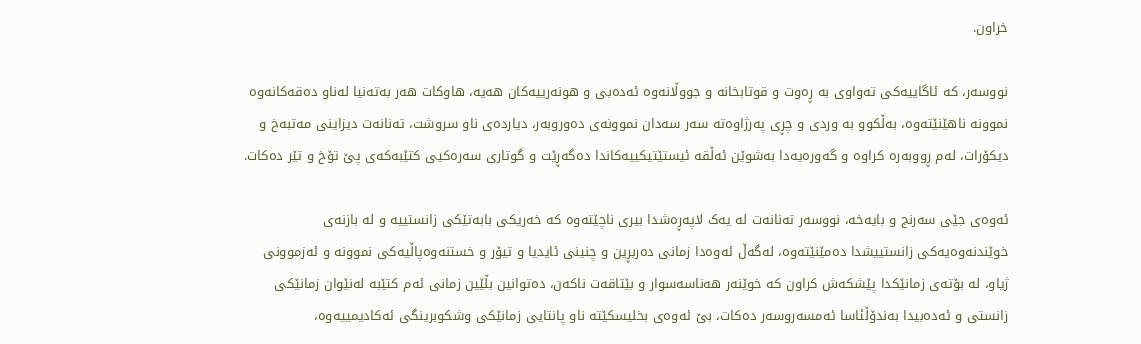خراون.

نووسەر، کە ئاگاییەکی تەواوی بە ڕەوت و قوتابخانە و جووڵانەوە ئەدەبی و هونەرییەکان هەیە، هاوکات هەر بەتەنیا لەناو دەقەکانەوە نموونە ناهێنێتەوە، بەڵکوو بە وردی و چڕی پەرژاوەتە سەر سەدان نموونەی دەوروبەر، دیاردەی ناو سروشت، تەنانەت دیزاینی مەتبەخ و دیکۆرات، لەم ڕووبەرە کراوە و گەورەیەدا بەشوێن ئەڵقە ئیستێتیکییەکاندا دەگەڕێت و گوتاری سەرەکیی کتێبەکەی پێ تۆخ و تێر دەکات.

ئەوەی جێی سەرنج و بایەخە، نووسەر تەنانەت لە یەک لاپەڕەشدا بیری ناچێتەوە کە خەریکی بابەتێکی زانستییە و لە بازنەی خوێندنەوەیەکی زانستییشدا دەمێنێتەوە، لەگەڵ ئەوەدا زمانی دەربڕین و چنینی ئایدیا و تیۆر و خستنەوەپاڵیەکی نموونە و ئەزموونی ژیاو، لە بۆتەی زمانێکدا پێشکەش کراون کە خوێنەر هەناسەسوار و بێتاقەت ناکەن، دەتوانین بڵێین زمانی ئەم کتێبە لەنێوان زمانێکی زانستی و ئەدەبیدا بەندۆڵئاسا ئەمسەروسەر دەکات، بێ ئەوەی بخلیسکێتە ناو پانتایی زمانێکی وشکوبرینگی ئەکادیمییەوە،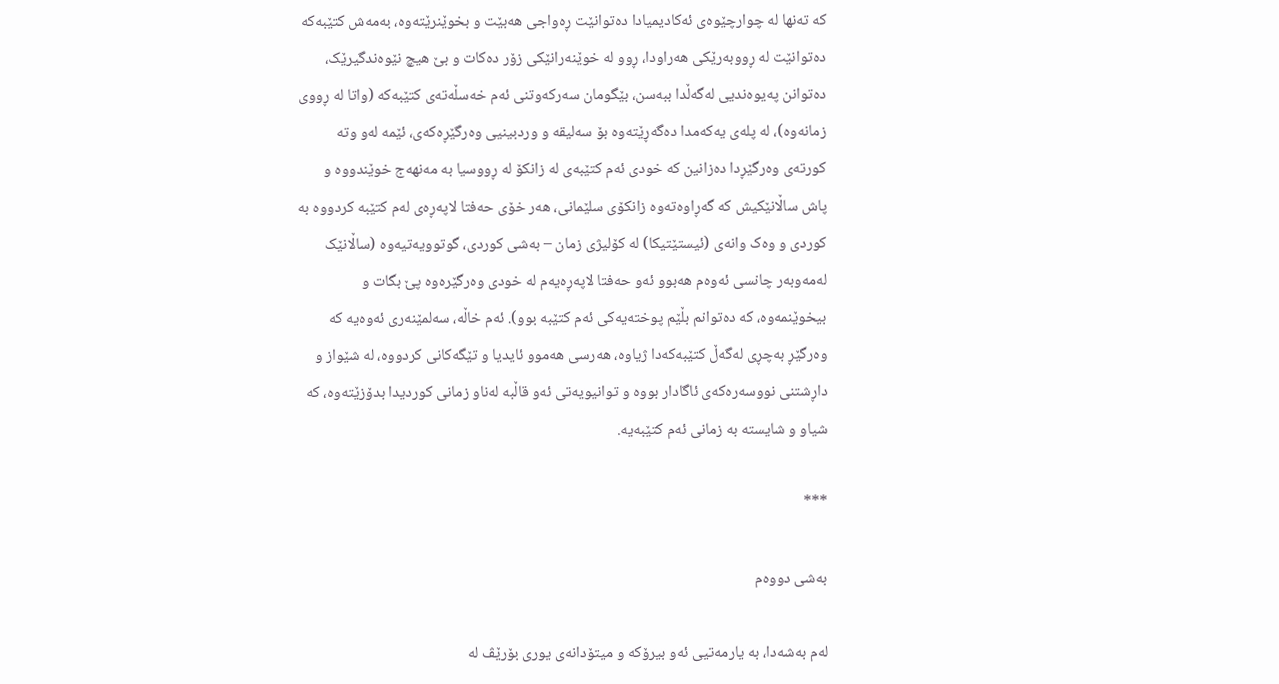کە تەنها لە چوارچێوەی ئەکادیمیادا دەتوانێت ڕەواجی هەبێت و بخوێنرێتەوە، بەمەش کتێبەکە دەتوانێت لە ڕووبەرێکی هەراودا، ڕوو لە خوێنەرانێکی زۆر دەکات و بێ هیچ نێوەندگیرێک، دەتوانن پەیوەندیی لەگەڵدا ببەسن، بێگومان سەرکەوتنی ئەم خەسڵەتەی کتێبەکە (واتا لە ڕووی زمانەوە)، لە پلەی یەکەمدا دەگەڕێتەوە بۆ سەلیقە و وردبینیی وەرگێڕەکەی، ئێمە لەو وتە کورتەی وەرگێڕدا دەزانین کە خودی ئەم کتێبەی لە زانکۆ لە ڕووسیا بە مەنهەج خوێندووە و پاش ساڵانێکیش کە گەڕاوەتەوە زانکۆی سلێمانی، هەر خۆی حەفتا لاپەڕەی لەم کتێبە کردووە بە کوردی و وەک وانەی (ئیستێتیکا) لە کۆلیژی زمان – بەشی کوردی، گوتوویەتیەوە (ساڵانێک لەمەوبەر چانسی ئەوەم هەبوو ئەو حەفتا لاپەڕەیەم لە خودی وەرگێرەوە پێ بگات و بیخوێنمەوە، کە دەتوانم بڵێم پوختەیەکی ئەم کتێبە بوو). ئەم خاڵە، سەلمێنەری ئەوەیە کە وەرگێڕ بەچڕی لەگەڵ کتێبەکەدا ژیاوە، هەرسی هەموو ئایدیا و تێگەکانی کردووە، لە شێواز و داڕشتنی نووسەرەکەی ئاگادار بووە و توانیویەتی ئەو قاڵبە لەناو زمانی کوردیدا بدۆزێتەوە، کە شیاو و شایستە بە زمانی ئەم کتێبەیە.

***

بەشی دووەم

لەم بەشەدا، بە یارمەتیی ئەو بیرۆکە و میتۆدانەی یوری بۆرێڤ لە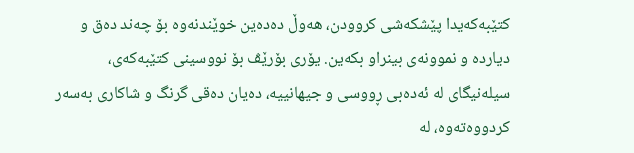کتێبەکەیدا پێشکەشی کروودن، هەوڵ دەدەین خوێندنەوە بۆ چەند دەق و دیاردە و نموونەی بینراو بکەین. یۆری بۆرێڤ بۆ نووسینی کتێبەکەی، سیلەنیگای لە ئەدەبی ڕووسی و جیهانییە، دەیان دەقی گرنگ و شاکاری بەسەر کردووەتەوە، لە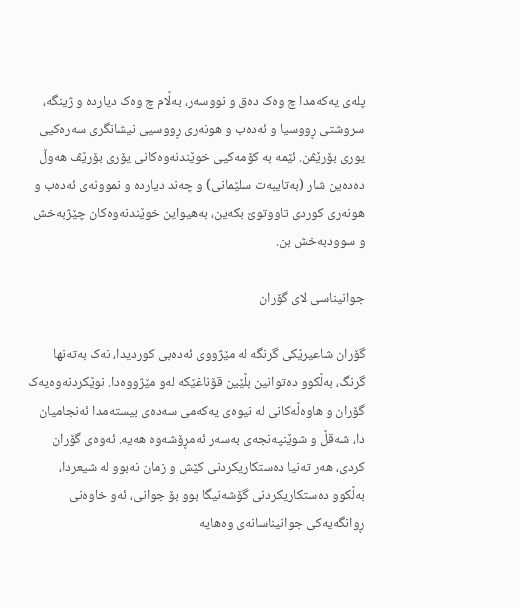پلەی یەکەمدا چ وەک دەق و نووسەر، بەڵام چ وەک دیاردە و ژینگە، سروشتی ڕووسیا و ئەدەب و هونەری ڕووسیی نیشانگری سەرەکیی یوری بۆرێڤن. ئێمە بە کۆمەکیی خوێندنەوەکانی یۆری بۆرێڤ هەوڵ دەدەین شار (بەتایبەت سلێمانی) و چەند دیاردە و نموونەی ئەدەب و هونەری کوردی تاووتوێ بکەین، بەهیواین خوێندنەوەکان چێژبەخش و سوودبەخش بن.

جوانیناسی لای گۆران

گۆران شاعیرێکی گرنگە لە مێژووی ئەدەبی کوردیدا، نەک بەتەنها گرنگ، بەڵکوو دەتوانین بڵێین قۆناغێکە لەو مێژووەدا. نوێکردنەوەیەک گۆران و هاوەڵەکانی لە نیوەی یەکەمی سەدەی بیستەمدا ئەنجامیان دا، شەقڵ و شوێنپەنجەی بەسەر ئەمڕۆشەوە هەیە. ئەوەی گۆران کردی، هەر تەنیا دەستکاریکردنی کێش و زمان نەبوو لە شیعردا، بەڵکوو دەستکاریکردنی گۆشەنیگا بوو بۆ جوانی، ئەو خاوەنی ڕوانگەیەکی جوانیناسانەی وەهایە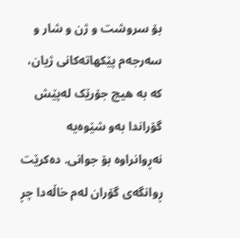بۆ سروشت و ژن و شار و سەرجەم پێکهاتەکانی ژیان، کە بە هیچ جۆرێک لەپێش گۆراندا بەو شێوەیە نەڕوانراوە بۆ جوانی. دەکرێت ڕوانگەی گۆران لەم خاڵەدا چڕ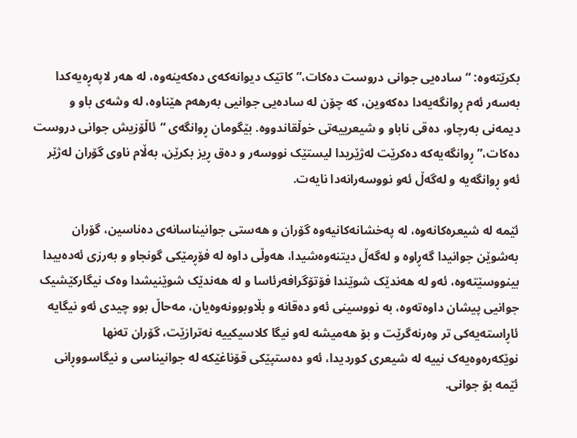بکرێتەوە: “سادەیی جوانی دروست دەکات،” کاتێک دیوانەکەی دەکەینەوە، لە هەر لاپەڕەیەکدا بەسەر ئەم ڕوانگەیەدا دەکەوین، کە چۆن لە سادەیی جوانیی بەرهەم هێناوە، لە وشەی باو و دیمەنی بەرچاو، دەقی ناباو و شیعرییەتی خوڵقاندووە. بێگومان ڕوانگەی “ئاڵۆزیش جوانی دروست دەکات،” ڕوانگەیەکە دەکرێت لەژێریدا لیستێک نووسەر و دەق ڕیز بکرێن، بەڵام ناوی گۆران لەژێر ئەو ڕوانگەیە و لەگەڵ ئەو نووسەرانەدا نایەت.

ئێمە لە شیعرەکانەوە، لە پەخشانەکانیەوە گۆران و هەستی جوانیناسانەی دەناسین، گۆران بەشوێن جوانیدا گەڕاوە و لەگەڵ دیتنەوەشیدا، هەوڵی داوە لە فۆڕمێکی گونجاو و بەرزی ئەدەبیدا بینووسێتەوە، ئەو لە هەندێک شوێندا فۆتۆگرافەرئاسا و لە هەندێک شوێنیشدا وەک نیگارکێشیک جوانیی پیشان داوەتەوە، بە نووسینی ئەو دەقانە و بڵاوبوونەوەیان، مەحاڵ بوو چیدی ئەو نیگایە ئاڕاستەیەکی تر وەرنەگرێت و بۆ هەمیشە لەو نیگا کلاسیکییە نەترازێت، گۆران تەنها نوێکەرەوەیەک نییە لە شیعری کوردیدا، ئەو دەستپێکی قۆناغێکە لە جوانیناسی و نیگاسووڕانی ئێمە بۆ جوانی.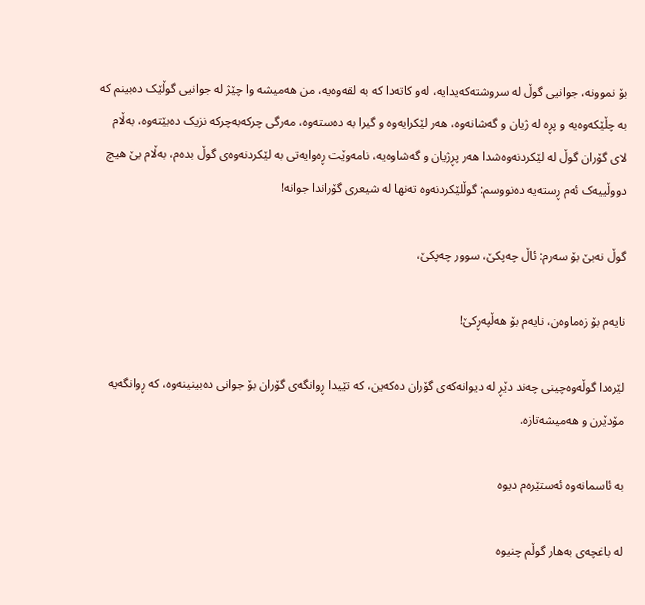بۆ نموونە، جوانیی گوڵ لە سروشتەکەیدایە، لەو کاتەدا کە بە لقەوەیە، من هەمیشە وا چێژ لە جوانیی گوڵێک دەبینم کە بە چڵێکەوەیە و پڕە لە ژیان و گەشانەوە، هەر لێکرایەوە و گیرا بە دەستەوە، مەرگی چرکەبەچرکە نزیک دەبێتەوە، بەڵام لای گۆران گوڵ لە لێکردنەوەشدا هەر پڕژیان و گەشاوەیە، نامەوێت ڕەوایەتی بە لێکردنەوەی گوڵ بدەم، بەڵام بێ هیچ دووڵییەک ئەم ڕستەیە دەنووسم: گوڵلێکردنەوە تەنها لە شیعری گۆراندا جوانە!

گوڵ نەبێ بۆ سەرم: ئاڵ چەپکێ، سوور چەپکێ،

نایەم بۆ زەماوەن، نایەم بۆ هەڵپەڕکێ!

لێرەدا گوڵەوەچینی چەند دێڕ لە دیوانەکەی گۆران دەکەین، کە تێیدا ڕوانگەی گۆران بۆ جوانی دەبینینەوە، کە ڕوانگەیە مۆدێرن و هەمیشەتازە.

بە ئاسمانەوە ئەستێرەم دیوە

لە باغچەی بەهار گوڵم چنیوە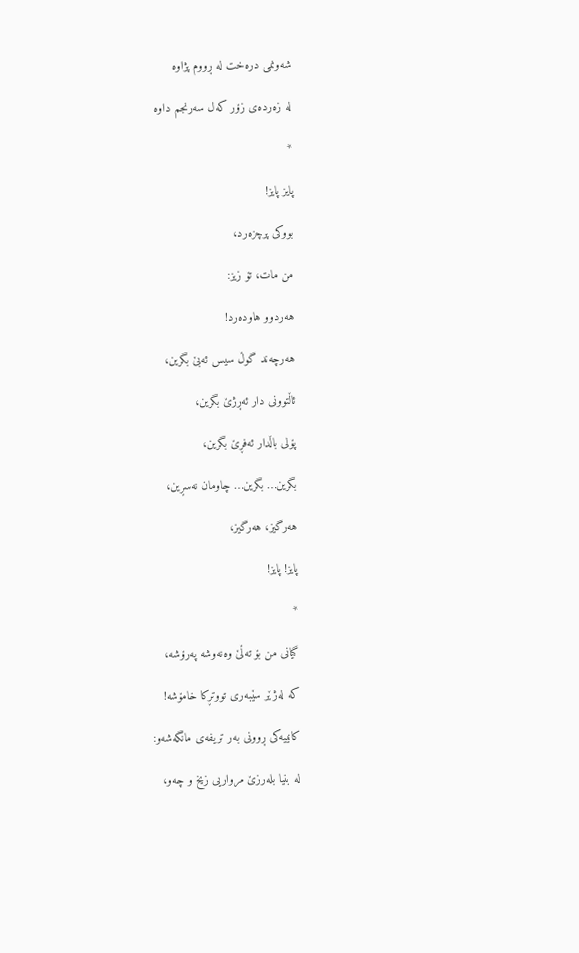شەونمی درەخت لە ڕووم پژاوە

لە زەردەی زۆر کەل سەرنجم داوە

*

پایز پایز!

بووکی پرچزەرد،

من مات، تۆ زیز:

هەردوو هاودەرد!

هەرچەند گوڵ سیس ئەبێ بگرین،

ئاڵتوونی دار ئەڕژێ بگرین،

پۆلی باڵدار ئەفڕێ بگرین،

بگرین… بگرین… چاومان نەسڕین،

هەرگیز، هەرگیز،

پایز! پایز!

*

گیانی من بۆ تەڵێ وەنەوشە پەرۆشە،

کە لەژێر سێبەری تووتڕکا خامۆشە!

کانییەکی ڕوونی بەر تریفەی مانگەشەو:

لە بنیا بلەرزێ مرواریی زیخ و چەو،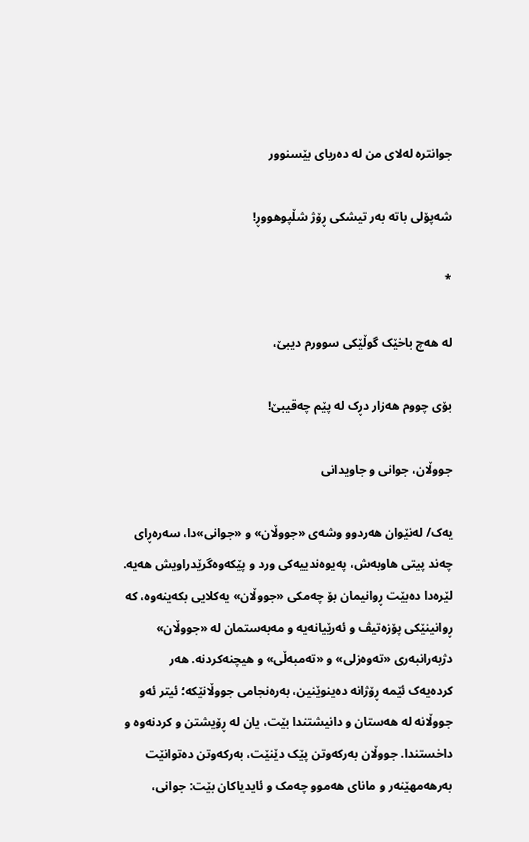جوانترە لەلای من لە دەریای بێسنوور

شەپۆلی باتە بەر تیشکی ڕۆژ شڵپوهووڕ!

*

لە هەچ باخێک گوڵێکی سوورم دیبێ،

بۆی چووم هەزار دڕک لە پێم چەقیبێ!

جووڵان، جوانی و جاویدانی

یەک/ لەنێوان هەردوو وشەی «جووڵان» و «جوانی»دا، سەرەڕای چەند پیتی هاوبەش، پەیوەندییەکی ورد و پێکەوەگرێدراویش هەیە. لێرەدا دەبێت ڕوانیمان بۆ چەمکی «جووڵان» یەکلایی بکەینەوە، کە ڕوانینێکی پۆزەتیڤ و ئەرێیانەیە و مەبەستمان لە «جووڵان» دژبەرانبەری «تەوەزلی» و «تەمبەڵی» و هیچنەکردنە. هەر کردەیەک ئێمە ڕۆژانە دەینوێنین، بەرەنجامی جووڵانێکە؛ ئیتر ئەو جووڵانە لە هەستان و دانیشتندا بێت، یان لە ڕۆیشتن و کردنەوە و داخستندا. جووڵان بەرکەوتن پێک دێنێت، بەرکەوتن دەتوانێت بەرهەمهێنەر و مانای هەموو چەمک و ئایدیاکان بێت: جوانی،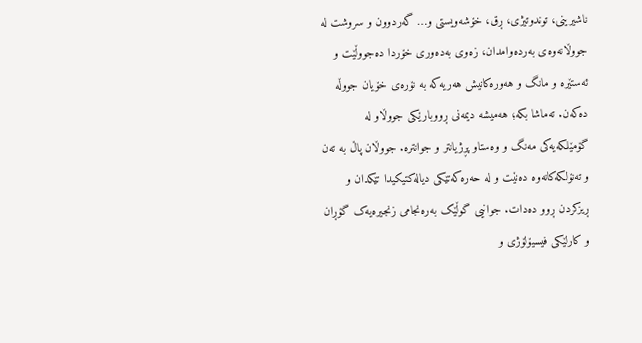ناشیرینی، توندوتیژی، ڕق، خۆشەویستی و… گەردوون و سروشت لە جووڵانەوەی بەردەوامدان، زەوی بەدەوری خۆردا دەجووڵێت و ئەستێرە و مانگ و هەورەکانیش هەریەکە بە نۆرەی خۆیان جووڵە دەکەن. تەماشا بکە؛ هەمیشە دیمەنی ڕووبارێکی جووڵاو لە گۆمێلکەیەکی مەنگ و وەستاو پڕژیانتر و جوانترە. جووڵان پاڵ بە تەن و تەنۆلکەکانەوە دەنێت و لە حەرەکەتێکی دیالەکتیکیدا تێکدان و ڕیزکردن ڕوو دەدات. جوانیی گوڵێک بەرەنجامی زنجیرەیەک گۆڕان و کارلێکی فیسیۆلۆژی و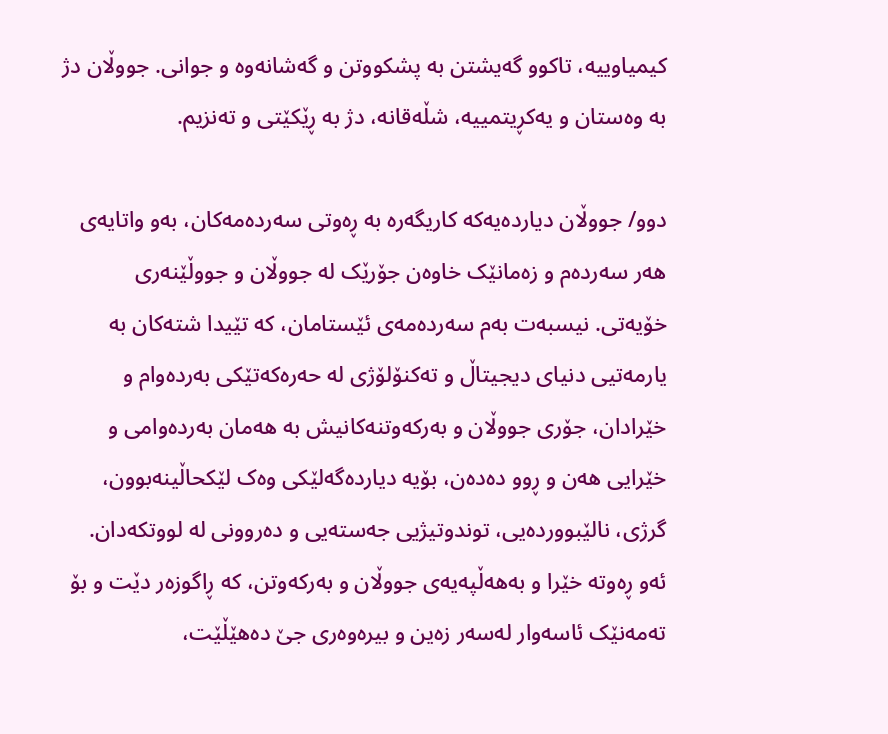کیمیاوییە، تاکوو گەیشتن بە پشکووتن و گەشانەوە و جوانی. جووڵان دژ بە وەستان و یەکڕیتمییە، شڵەقانە، دژ بە ڕێکێتی و تەنزیم.

دوو/ جووڵان دیاردەیەکە کاریگەرە بە ڕەوتی سەردەمەکان، بەو واتایەی هەر سەردەم و زەمانێک خاوەن جۆرێک لە جووڵان و جووڵێنەری خۆیەتی. نیسبەت بەم سەردەمەی ئێستامان، کە تێیدا شتەکان بە یارمەتیی دنیای دیجیتاڵ و تەکنۆلۆژی لە حەرەکەتێکی بەردەوام و خێرادان، جۆری جووڵان و بەرکەوتنەکانیش بە هەمان بەردەوامی و خێرایی هەن و ڕوو دەدەن، بۆیە دیاردەگەلێکی وەک لێکحاڵینەبوون، گرژی، نالێبووردەیی، توندوتیژیی جەستەیی و دەروونی لە لووتکەدان. ئەو ڕەوتە خێرا و بەهەڵپەیەی جووڵان و بەرکەوتن، کە ڕاگوزەر دێت و بۆ تەمەنێک ئاسەوار لەسەر زەین و بیرەوەری جێ دەهێڵێت،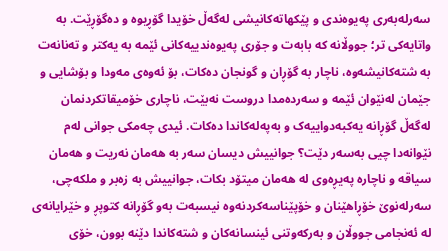سەرلەبەری پەیوەندی و پێکهاتەکانیشی لەگەڵ خۆیدا گۆڕیوە و دەگۆڕێت. بە واتایەکی تر؛ جووڵانە کە بابەت و جۆری پەیوەندییەکانی ئێمە بە یەکتر و تەنانەت بە شتەکانیشەوە، ناچار بە گۆڕان و گونجان دەکات، بۆ ئەوەی مەودا و بۆشایی و جێمان لەنێوان ئێمە و سەردەمدا دروست نەبێت، ناچاری خۆمیقاتکردنمان لەگەڵ گۆڕانە یەکبەدواییەک و بەپەلەکاندا دەکات. ئیدی چەمکی جوانی لەم نێوانەدا چیی بەسەر دێت؟ جوانییش دیسان سەر بە هەمان نەریت و هەمان سیاقە و ناچارە پەیڕەوی لە هەمان میتۆد بکات، جوانییش بە زەبر و ملکەچی، سەرلەنوێ خۆڕاهێنان و خۆپێناسەکردنەوە نیسبەت بەو گۆڕانە کتوپڕ و خێرایانەی لە ئەنجامی جووڵان و بەرکەوتنی ئینسانەکان و شتەکاندا دێنە بوون، خۆی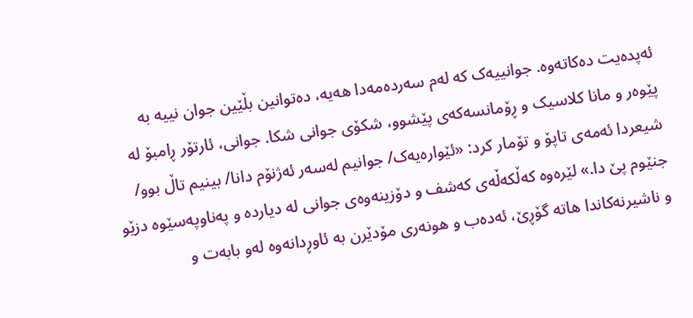ئەپدەیت دەکاتەوە. جوانییەک کە لەم سەردەمەدا هەیە، دەتوانین بڵێین جوان نییە بە پێوەر و مانا کلاسیک و ڕۆمانسەکەی پێشوو، شکۆی جوانی شکا. جوانی، ئارتۆر ڕامبۆ لە شیعردا ئەمەی تاپۆ و تۆمار کرد: «ئێوارەیەک/ جوانیم لەسەر ئەژنۆم دانا/ بینیم تاڵ بوو/ جنێوم پێ دا.» لێرەوە کەڵکەڵەی کەشف و دۆزینەوەی جوانی لە دیاردە و پەناوپەسێوە دزێو و ناشیرنەکاندا هاتە گۆڕێ، ئەدەب و هونەری مۆدێرن بە ئاوڕدانەوە لەو بابەت و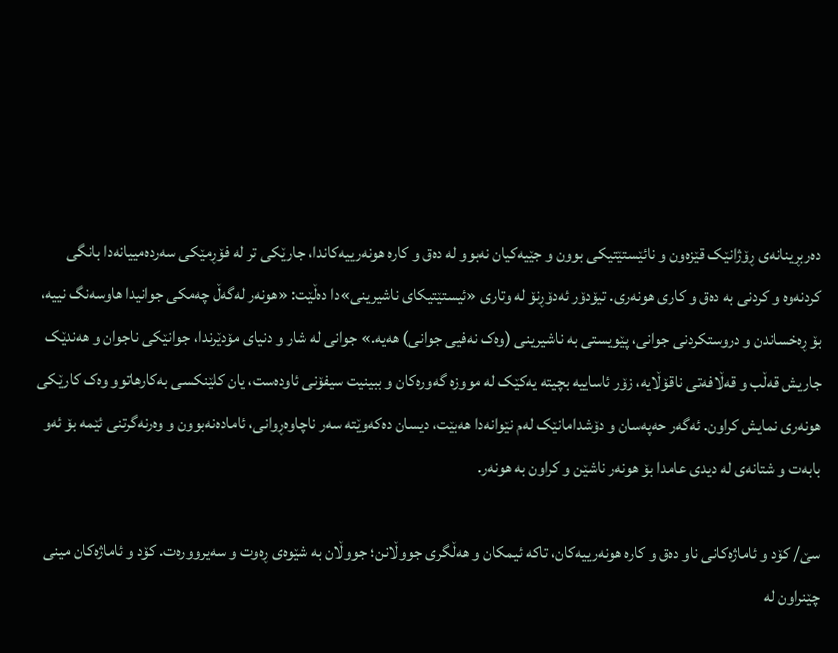دەربڕینانەی ڕۆژانێک قێزەون و نائێستێتیکی بوون و جێیەکیان نەبوو لە دەق و کارە هونەرییەکاندا، جارێکی تر لە فۆڕمێکی سەردەمییانەدا بانگی کردنەوە و کردنی بە دەق و کاری هونەری. تیۆدۆر ئەدۆڕنۆ لە وتاری «ئیستێتیکای ناشیرینی»دا دەڵێت: «هونەر لەگەڵ چەمکی جوانیدا هاوسەنگ نییە، بۆ ڕەخساندن و دروستکردنی جوانی، پێویستی بە ناشیرینی (وەک نەفیی جوانی) هەیە.» جوانی لە شار و دنیای مۆدێرندا، جوانێکی ناجوان و هەندێک جاریش قەڵب و قەڵافەتی ناقۆڵایە، زۆر ئاساییە بچیتە یەکێک لە مووزە گەورەکان و ببینیت سیفۆنی ئاودەست، یان کلێنکسی بەکارهاتوو وەک کارێکی هونەری نمایش کراون. ئەگەر حەپەسان و دۆشدامانێک لەم نێوانەدا هەبێت، دیسان دەکەوێتە سەر ناچاوەڕوانی، ئامادەنەبوون و وەرنەگرتنی ئێمە بۆ ئەو بابەت و شتانەی لە دیدی عامدا بۆ هونەر ناشێن و کراون بە هونەر.

سێ/ کۆد و ئاماژەکانی ناو دەق و کارە هونەرییەکان، تاکە ئیمکان و هەڵگری جووڵانن؛ جووڵان بە شێوەی ڕەوت و سەیروورەت. کۆد و ئاماژەکان مینی چێنراون لە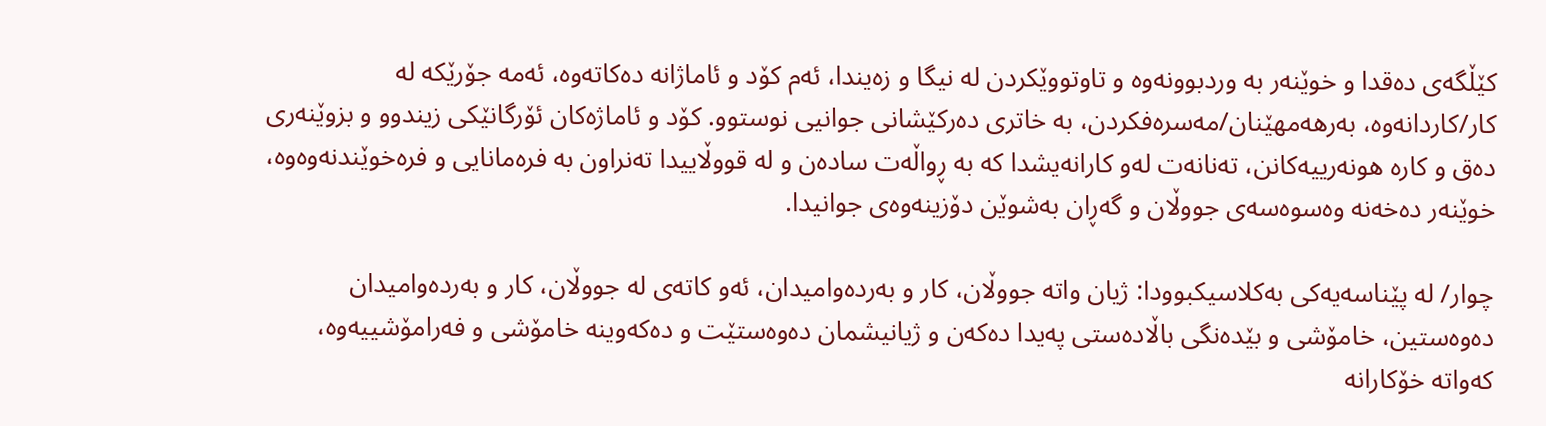کێڵگەی دەقدا و خوێنەر بە وردبوونەوە و تاوتووێکردن لە نیگا و زەیندا، ئەم کۆد و ئاماژانە دەکاتەوە، ئەمە جۆرێکە لە کار/کاردانەوە، بەرهەمهێنان/مەسرەفکردن، بە خاتری دەرکێشانی جوانیی نوستوو. کۆد و ئاماژەکان ئۆرگانێکی زیندوو و بزوێنەری دەق و کارە هونەرییەکانن، تەنانەت لەو کارانەیشدا کە بە ڕواڵەت سادەن و لە قووڵاییدا تەنراون بە فرەمانایی و فرەخوێندنەوەوە، خوێنەر دەخەنە وەسوەسەی جووڵان و گەڕان بەشوێن دۆزینەوەی جوانیدا.

چوار/ لە پێناسەیەکی بەکلاسیکبوودا: ژیان واتە جووڵان، کار و بەردەوامیدان، ئەو کاتەی لە جووڵان، کار و بەردەوامیدان دەوەستین، خامۆشی و بێدەنگی باڵادەستی پەیدا دەکەن و ژیانیشمان دەوەستێت و دەکەوینە خامۆشی و فەرامۆشییەوە، کەواتە خۆکارانە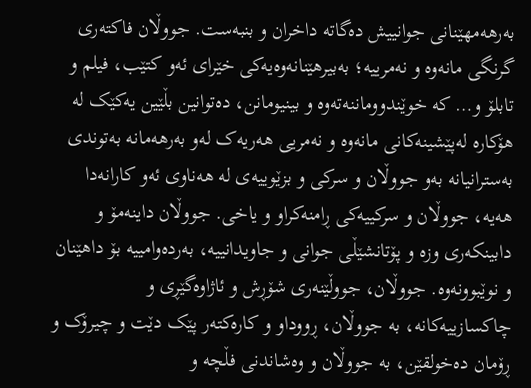بەرهەمهێنانی جوانییش دەگاتە داخران و بنبەست. جووڵان فاکتەری گرنگی مانەوە و نەمرییە؛ بەبیرهێنانەوەیەکی خێرای ئەو کتێب، فیلم و تابلۆ و… کە خوێندووماننەتەوە و بینیومانن، دەتوانین بڵێین یەکێک لە هۆکارە لەپێشینەکانی مانەوە و نەمریی هەریەک لەو بەرهەمانە بەتوندی بەسترانیانە بەو جووڵان و سرکی و بزێوییەی لە هەناوی ئەو کارانەدا هەیە، جووڵان و سرکییەکی ڕامنەکراو و یاخی. جووڵان داینەمۆ و دابینکەری وزە و پۆتانشێڵی جوانی و جاویدانییە، بەردەوامییە بۆ داهێنان و نوێبوونەوە. جووڵان، جووڵێنەری شۆڕش و ئاژاوەگێڕی و چاکسازییەکانە، بە جووڵان، ڕووداو و کارەکتەر پێک دێت و چیرۆک و ڕۆمان دەخولقێن، بە جووڵان و وەشاندنی فڵچە و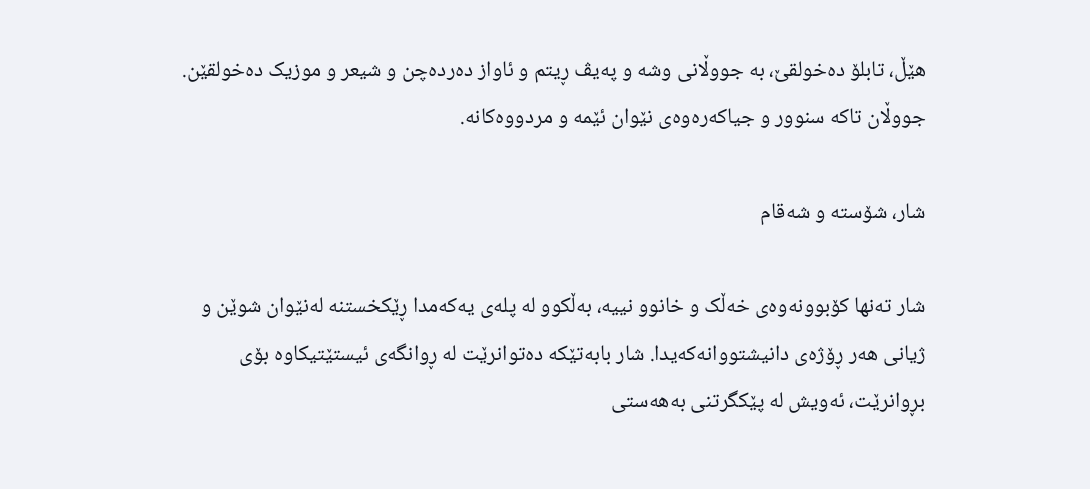هێڵ، تابلۆ دەخولقێ، بە جووڵانی وشە و پەیڤ ڕیتم و ئاواز دەردەچن و شیعر و موزیک دەخولقێن. جووڵان تاکە سنوور و جیاکەرەوەی نێوان ئێمە و مردووەکانە.

شار، شۆستە و شەقام

شار تەنها کۆبوونەوەی خەڵک و خانوو نییە، بەڵکوو لە پلەی یەکەمدا ڕێکخستنە لەنێوان شوێن و ژیانی هەر ڕۆژەی دانیشتووانەکەیدا. شار بابەتێکە دەتوانرێت لە ڕوانگەی ئیستێتیکاوە بۆی بڕوانرێت، ئەویش لە پێکگرتنی بەهەستی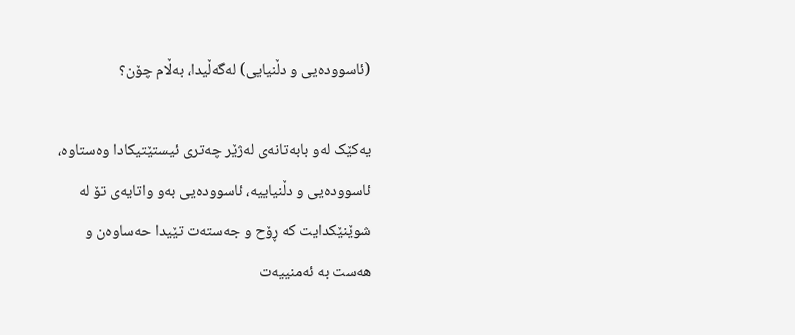(ئاسوودەیی و دڵنیایی) لەگەڵیدا، بەڵام چۆن؟

یەکێک لەو بابەتانەی لەژێر چەتری ئیستێتیکادا وەستاوە، ئاسوودەیی و دڵنیاییە، ئاسوودەیی بەو واتایەی تۆ لە شوێنێکدایت کە ڕۆح و جەستەت تێیدا حەساوەن و هەست بە ئەمنییەت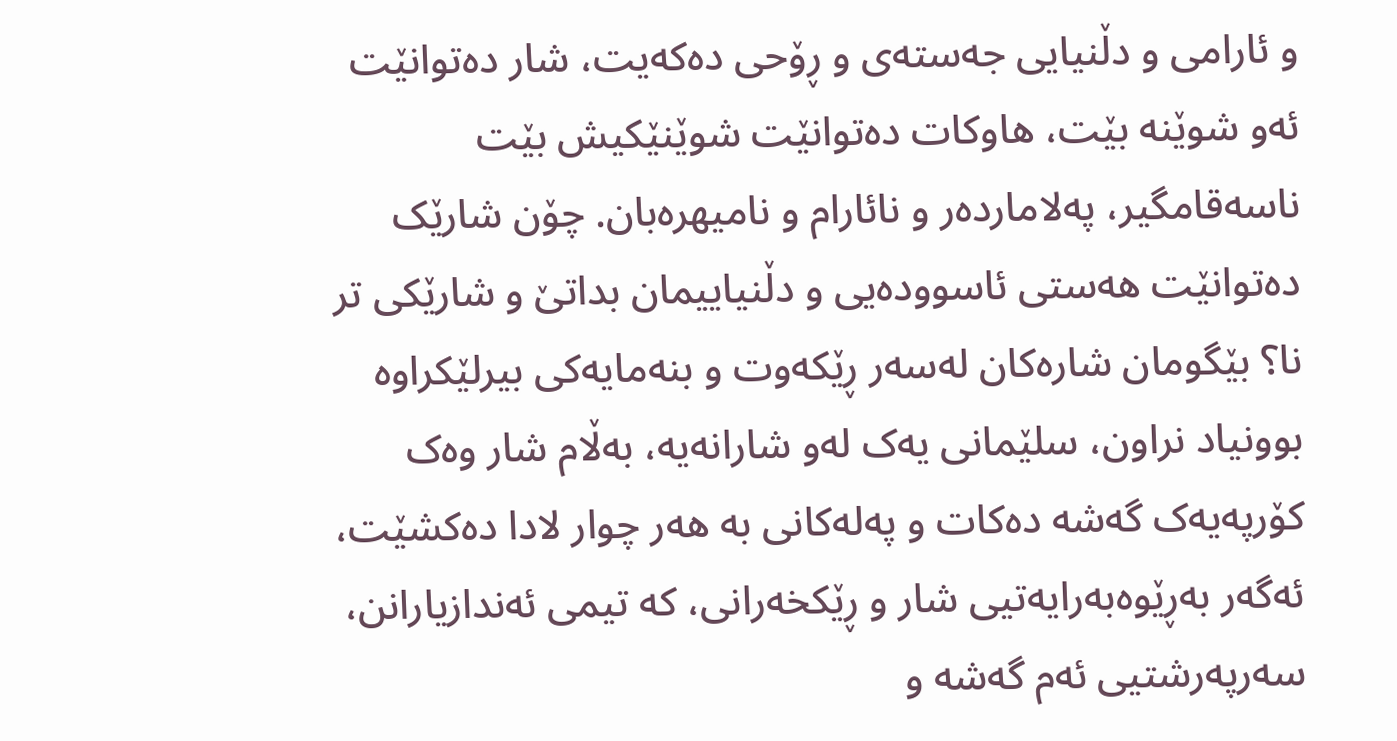و ئارامی و دڵنیایی جەستەی و ڕۆحی دەکەیت، شار دەتوانێت ئەو شوێنە بێت، هاوکات دەتوانێت شوێنێکیش بێت ناسەقامگیر، پەلاماردەر و نائارام و نامیهرەبان. چۆن شارێک دەتوانێت هەستی ئاسوودەیی و دڵنیاییمان بداتێ و شارێکی تر نا؟ بێگومان شارەکان لەسەر ڕێکەوت و بنەمایەکی بیرلێکراوە بوونیاد نراون، سلێمانی یەک لەو شارانەیە، بەڵام شار وەک کۆرپەیەک گەشە دەکات و پەلەکانی بە هەر چوار لادا دەکشێت، ئەگەر بەڕێوەبەرایەتیی شار و ڕێکخەرانی، کە تیمی ئەندازیارانن، سەرپەرشتیی ئەم گەشە و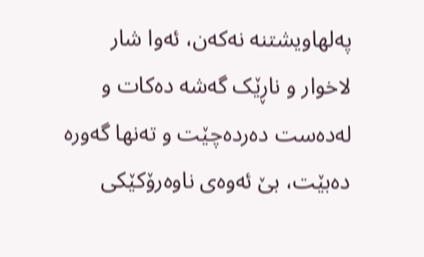پەلهاویشتنە نەکەن، ئەوا شار لاخوار و ناڕێک گەشە دەکات و لەدەست دەردەچێت و تەنها گەورە دەبێت، بێ ئەوەی ناوەرۆکێکی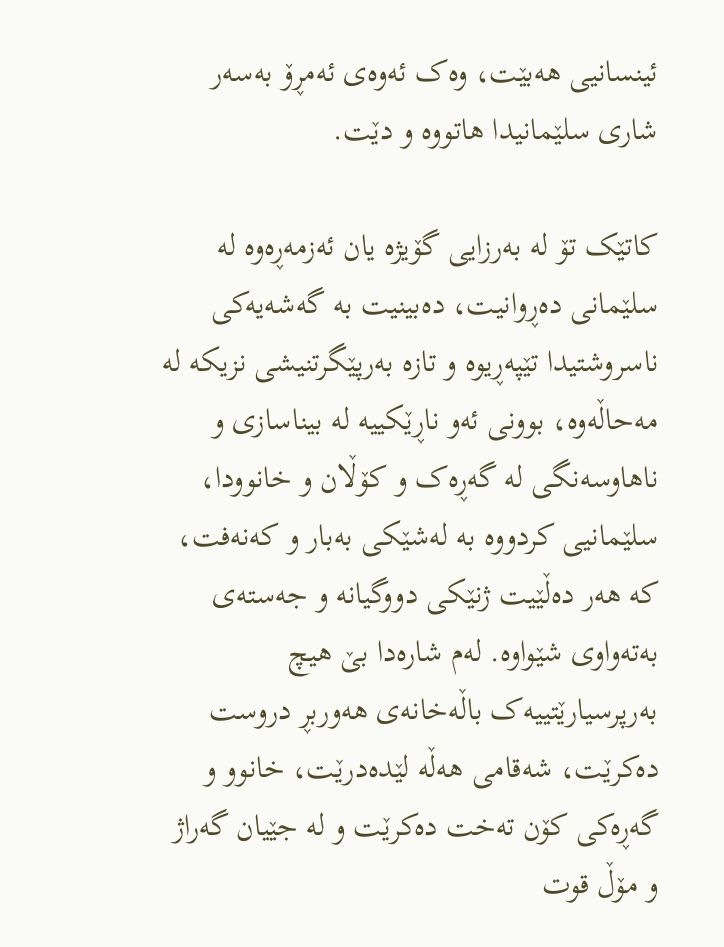ئینسانیی هەبێت، وەک ئەوەی ئەمڕۆ بەسەر شاری سلێمانیدا هاتووە و دێت.

کاتێک تۆ لە بەرزایی گۆیژە یان ئەزمەڕەوە لە سلێمانی دەڕوانیت، دەبینیت بە گەشەیەکی ناسروشتیدا تێپەڕیوە و تازە بەرپێگرتنیشی نزیکە لە مەحاڵەوە، بوونی ئەو ناڕێکییە لە بیناسازی و ناهاوسەنگی لە گەڕەک و کۆڵان و خانوودا، سلێمانیی کردووە بە لەشێکی بەبار و کەنەفت، کە هەر دەڵێیت ژنێکی دووگیانە و جەستەی بەتەواوی شێواوە. لەم شارەدا بێ هیچ بەرپرسیارێتییەک باڵەخانەی هەوربڕ دروست دەکرێت، شەقامی هەڵە لێدەدرێت، خانوو و گەڕەکی کۆن تەخت دەکرێت و لە جێیان گەراژ و مۆڵ قوت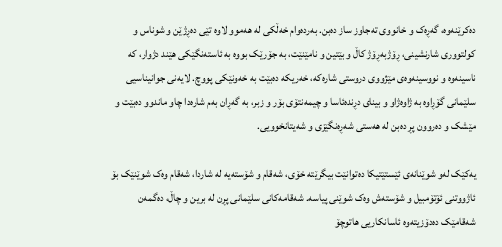دەکرێنەوە، گەڕەک و خانووی تەجاوز ساز دەبن. بەردەوام خەڵکی لە هەموو لاوە تێی دەڕژێن و شوناس و کولتووری شارنشینی، ڕۆژبەڕۆژ کاڵ و بێتین و نامێنێت، بە جۆرێک بووە بە ئاستەنگێکی هێند دژوار، کە ناسینەوە و نووسینەوەی مێژووی دروستی شارەکە، خەریکە دەبێت بە خەونێکی پووچ. لایەنی جوانیناسیی سلێمانی گۆڕاوە بە ژاوەژاو و بینای دڕندەئاسا و چیمەنتۆی بۆر و زبر، بە گەڕان بەم شارەدا چاو ماندوو دەبێت و مێشک و دەروون پڕ دەبن لە هەستی شەڕەنگێزی و شەیتانخوویی.

یەکێک لەو شوێنانەی ئێستێتیکا دەتوانێت بیگرێتە خۆی، شەقام و شۆستەیە لە شاردا، شەقام وەک شوێنێک بۆ ئاژووتنی ئۆتۆمبیل و شۆستەش وەک شوێنی پیاسە. شەقامەکانی سلێمانی پڕن لە برین و چاڵ، دەگمەن شەقامێک دەدۆزیتەوە ئاسانکاریی هاتوچۆ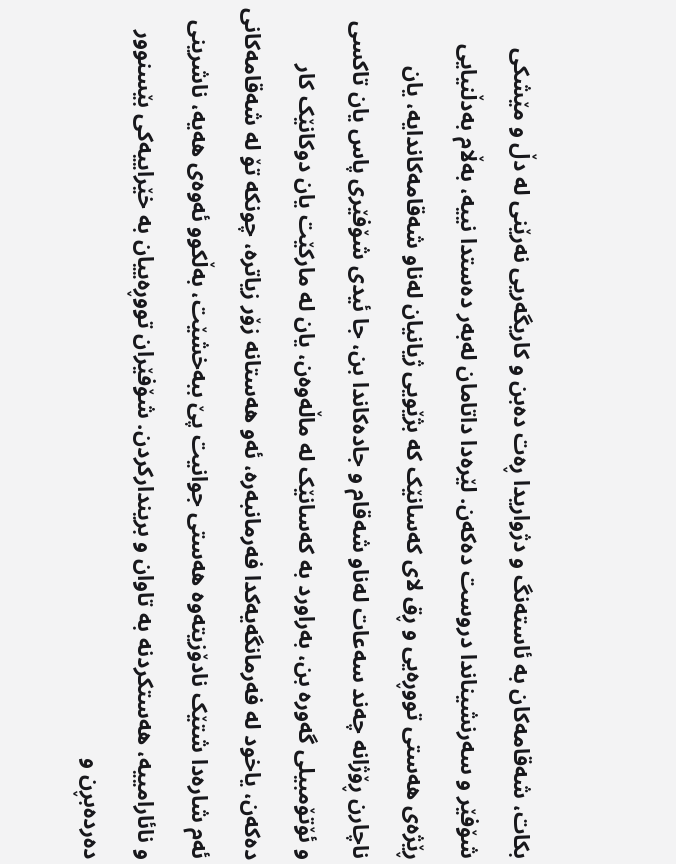بکات، شەقامەکان بە ئاستەنگ و دژواریدا ڕەت دەبن و کاریگەریی نەرێنی لە دڵ و مێشکی شۆفێر و سەرنشیناندا دروست دەکەن. لێرەدا داتامان لەبەر دەستدا نییە، بەڵام بەدڵنیایی ڕێژەی هەستی تووڕەیی و ڕق لای کەسانێک کە بژێویی ژیانیان لەناو شەقامەکاندایە، یان ناچارن ڕۆژانە چەند سەعات لەناو شەقام و جادەکاندا بن، جا ئیدی شۆفێری پاس یان تاکسی و ئۆتۆمبیلی گەورە بن، بەراورد بە کەسانێک لە ماڵەوەن، یان لە مارکێت یان دوکانێک کار دەکەن، یاخود لە فەرمانگەیەکدا فەرمانبەرە، ئەو هەستانە زۆر زیاترە، چونکە تۆ لە شەقامەکانی ئەم شارەدا شتێک نادۆزیتەوە هەستی جوانیت پێ ببەخشێت، بەڵکوو ئەوەی هەیە، ناشرینی و نائارامییە، هەستکردنە بە تاوان و بریندارکردن. شۆفێران تووڕەییان بە خێراییەکی بێسنوور دەردەبڕن و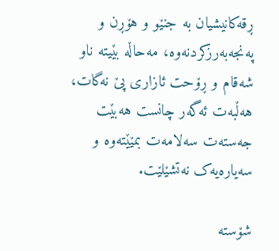ڕقەکانیشیان بە جنێو و هۆڕن و پەنجەبەرزکردنەوە، مەحاڵە بێیتە ناو شەقام و ڕۆحت ئازاری پێ نەگات، هەڵبەت ئەگەر چانست هەبێت جەستەت سەلامەت بمێێتەوە و سەیارەیەک نەتشێلێت.

شۆستە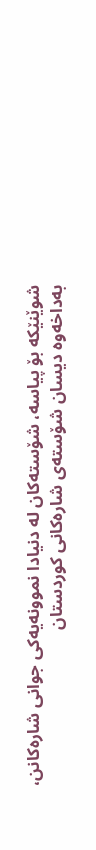شوێنێکە بۆ پیاسە، شۆستەکان لە دنیادا نموونەیەکی جوانی شارەکانن، بەداخەوە دیسان شۆستەی شارەکانی کوردستان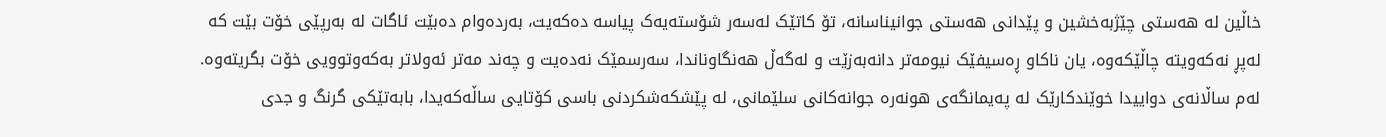خاڵین لە هەستی چێژبەخشین و پێدانی هەستی جوانیناسانە، تۆ کاتێک لەسەر شۆستەیەک پیاسە دەکەیت، بەردەوام دەبێت ئاگات لە بەرپێی خۆت بێت کە لەپڕ نەکەویتە چاڵێکەوە، یان ناکاو ڕەسیفێک نیومەتر دانەبەزێت و لەگەڵ هەنگاوناندا، سەرسمێک نەدەیت و چەند مەتر ئەولاتر بەکەوتوویی خۆت بگریتەوە. لەم ساڵانەی دواییدا خوێندکارێک لە پەیمانگەی هونەرە جوانەکانی سلێمانی، لە پێشکەشکردنی باسی کۆتایی ساڵەکەیدا، بابەتێکی گرنگ و جدی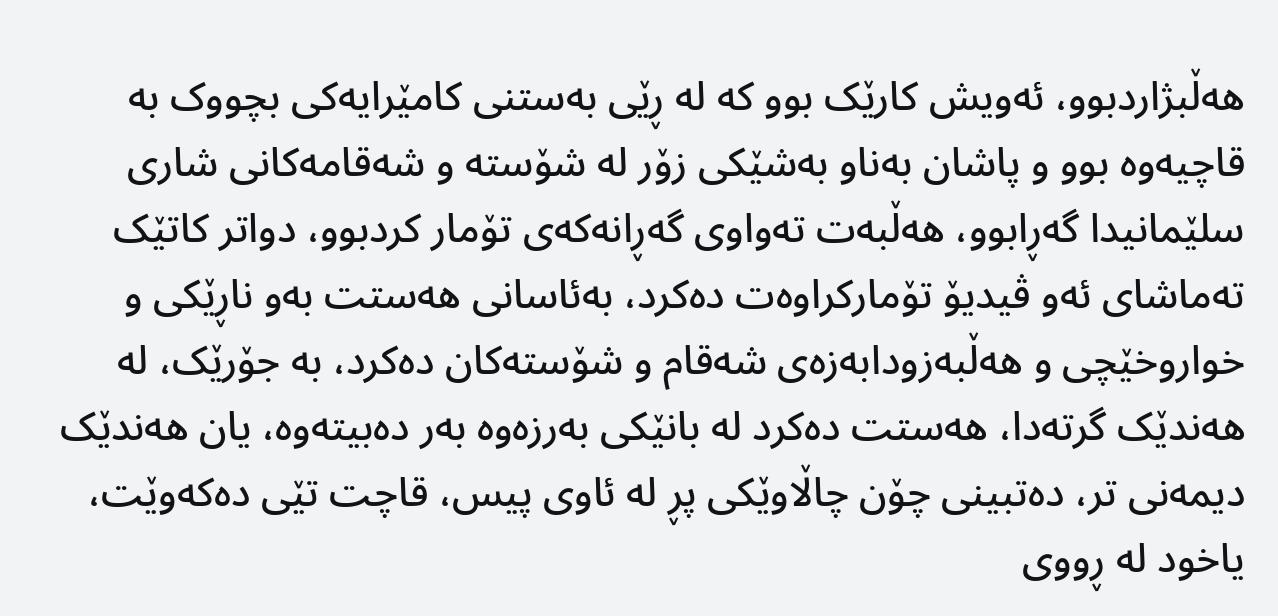هەڵبژاردبوو، ئەویش کارێک بوو کە لە ڕێی بەستنی کامێرایەکی بچووک بە قاچیەوە بوو و پاشان بەناو بەشێکی زۆر لە شۆستە و شەقامەکانی شاری سلێمانیدا گەڕابوو، هەڵبەت تەواوی گەڕانەکەی تۆمار کردبوو، دواتر کاتێک تەماشای ئەو ڤیدیۆ تۆمارکراوەت دەکرد، بەئاسانی هەستت بەو ناڕێکی و خواروخێچی و هەڵبەزودابەزەی شەقام و شۆستەکان دەکرد، بە جۆرێک، لە هەندێک گرتەدا، هەستت دەکرد لە بانێکی بەرزەوە بەر دەبیتەوە، یان هەندێک دیمەنی تر، دەتبینی چۆن چاڵاوێکی پڕ لە ئاوی پیس، قاچت تێی دەکەوێت، یاخود لە ڕووی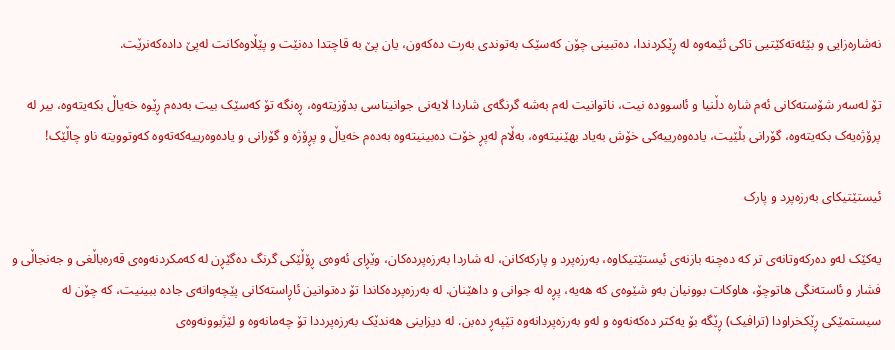نەشارەزایی و بێئەتەکێتیی تاکی ئێمەوە لە ڕێکردندا، دەتبینی چۆن کەسێک بەتوندی بەرت دەکەون، یان پێ بە قاچتدا دەنێت و پێڵاوەکانت لەپێ دادەکەنرێت.

تۆ لەسەر شۆستەکانی ئەم شارە دڵنیا و ئاسوودە نیت، ناتوانیت لەم بەشە گرنگەی شاردا لایەنی جوانیناسی بدۆزیتەوە، ڕەنگە تۆ کەسێک بیت بەدەم ڕێوە خەیاڵ بکەیتەوە، بیر لە پرۆژەیەک بکەیتەوە، گۆرانی بڵێیت، یادەوەرییەکی خۆش بەیاد بهێنیتەوە، بەڵام لەپڕ خۆت دەبینیتەوە بەدەم خەیاڵ و پڕۆژە و گۆرانی و یادەوەرییەکەتەوە کەوتوویتە ناو چاڵێک!

ئیستێتیکای بەرزەپرد و پارک

یەکێک لەو دەرکەوتانەی تر کە دەچنە بازنەی ئیستێتیکاوە، بەرزەپرد و پارکەکانن، لە شاردا بەرزەپردەکان، وێڕای ئەوەی ڕۆڵێکی گرنگ دەگێڕن لە کەمکردنەوەی قەرەباڵغی و جەنجاڵی و فشار و ئاستەنگی هاتوچۆ، هاوکات بوونیان بەو شێوەی کە هەیە، پڕە لە جوانی و داهێنان. لە بەرزەپردەکاندا تۆ دەتوانین ئاڕاستەکانی پێچەوانەی جادە ببینیت، کە چۆن لە سیستمێکی ڕێکخراودا (ترافیک) ڕێگە بۆ یەکتر دەکەنەوە و لەو بەرزەپردانەوە تێپەڕ دەبن. لە دیزاینی هەندێک بەرزەپرددا تۆ چەمانەوە و لێژبوونەوەی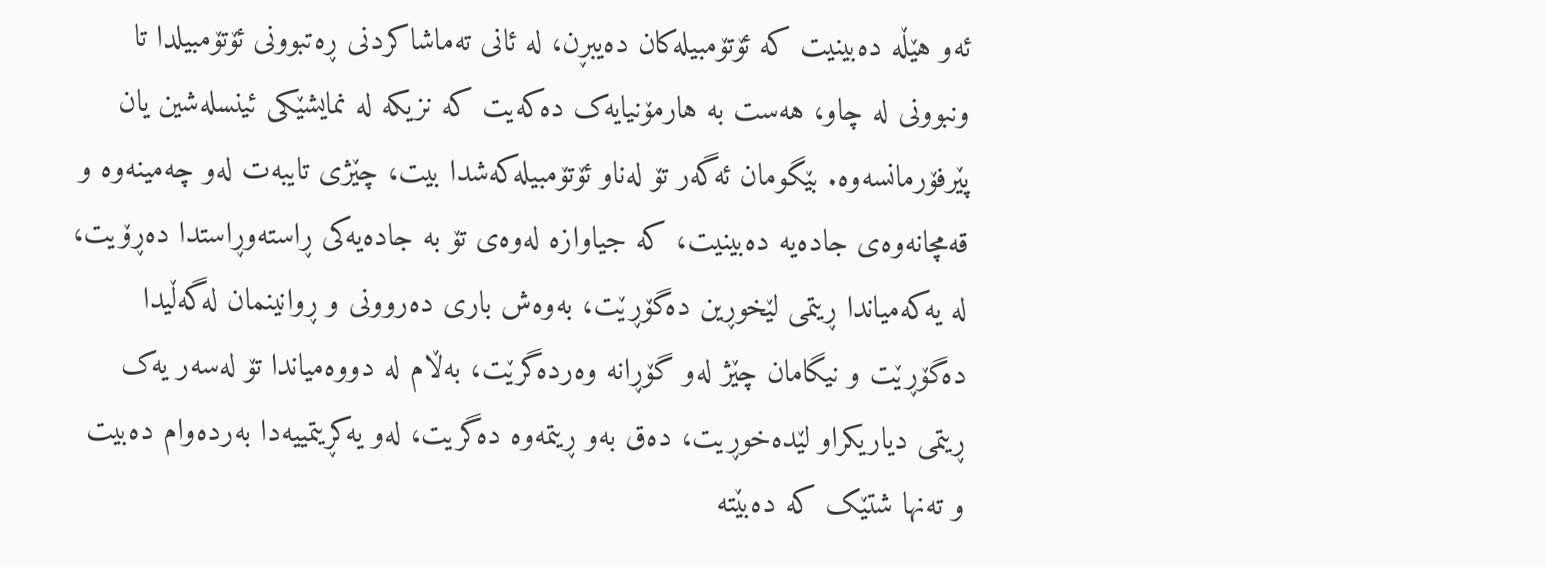ئەو هێڵە دەبینیت کە ئۆتۆمبیلەکان دەیبڕن، لە ئانی تەماشاکردنی ڕەتبوونی ئۆتۆمبیلدا تا ونبوونی لە چاو، هەست بە هارمۆنیایەک دەکەیت کە نزیکە لە نمایشێکی ئینسلەشین یان پێرفۆرمانسەوە. بێگومان ئەگەر تۆ لەناو ئۆتۆمبیلەکەشدا بیت، چێژی تایبەت لەو چەمینەوە و قەمچانەوەی جادەیە دەبینیت، کە جیاوازە لەوەی تۆ بە جادەیەکی ڕاستەوڕاستدا دەڕۆیت، لە یەکەمیاندا ڕیتمی لێخوڕین دەگۆڕێت، بەوەش باری دەروونی و ڕوانینمان لەگەڵیدا دەگۆڕێت و نیگامان چێژ لەو گۆڕانە وەردەگرێت، بەڵام لە دووەمیاندا تۆ لەسەر یەک ڕیتمی دیاریکراو لێدەخوڕیت، دەق بەو ڕیتمەوە دەگریت، لەو یەکڕیتمییەدا بەردەوام دەبیت و تەنها شتێک کە دەبێتە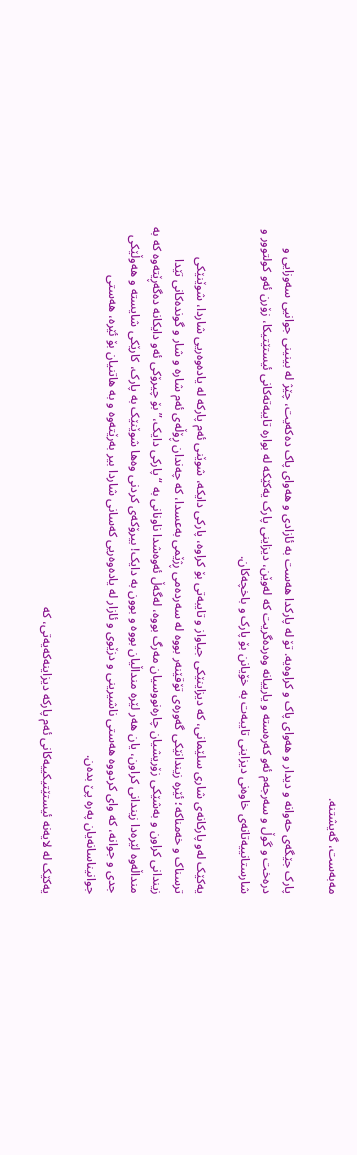مەبەست، گەیشتنە.

پارک جێگەی حەوانە و دیدار و هەوای پاک و کراوەیە. تۆ لە پارکدا هەست بە ئازادی و هەوای پاک دەکەیت، چێژ لە بینینی جوانیی سەوزایی و درەخت و گوڵ و سەرجەم ئەو کەرەستە و یارییانە وەردەگریت کە لەوێن، دیزاینی پارک یەکێکە لە بوارە تایبەتەکانی ئیستێتیکا، زۆرن ئەو کولتوور و شارستانییەتانەی خاوەنی دیزاینی تایبەت بە خۆیانن بۆ پارک و باخچەکان.

یەکێک لەو پارکانەی شاری سلێمانی، کە دیزاینێکی جیاواز و تایبەتی بۆ کراوە، پارکی دایکە، شوێنی ئەم پارکە لە یادەوەریی شاردا، شوێنێکی ترسناک و خەمناکە؛ ئێرە زیندانێکی گەورەی تۆقێنەر بووە لە سەردەمی ڕژێمی بەعسدا، کە چەندان ڕۆڵەی ئەم شارە و شار و گوندەکانی تێدا زیندانی کراون و بەشێکی زۆریشیان چارەنووسیان مەرگ بووە، لەگەڵ ئەوەشدا ناونانی بە “پارکی دایک،” بۆ چیرۆکی ئەو دایکانە دەگەڕێتەوە کە بە منداڵەوە لێرەدا زیندانی کراون، یان هەر لێرە منداڵیان بووە و بوون بە دایک! بیرۆکەی کردنی وەها شوێنێک بە پارک، کارێکی شایستە و هەوڵێکی جدی و جوانە، کە وای کردووە هەستی ناشیرینی و دزێوی و ئازار لە یادەوەریی کەسانی شاردا بیر بەرێتەوە و بە هاتنیان بۆ ئێرە، هەستی جوانیناسانەیان پەرە پێ بدەن.

یەکێک لە لایەنە ئیستێتیکییەکانی ئەم پارکە دیزاینەکەیەتی، کە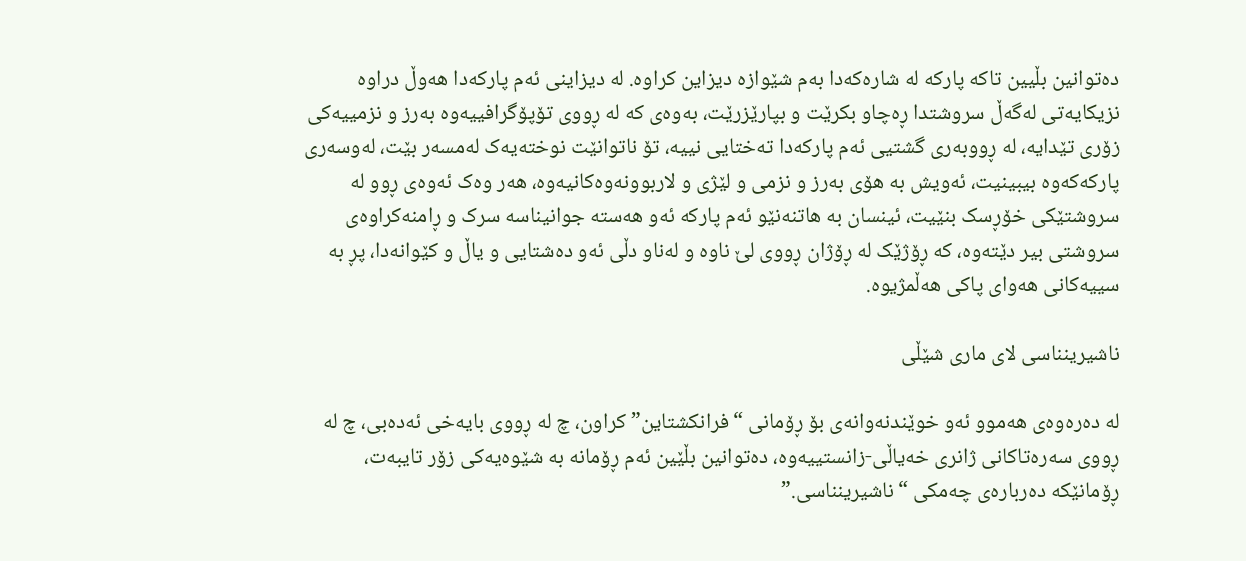دەتوانین بڵیین تاکە پارکە لە شارەکەدا بەم شێوازە دیزاین کراوە. لە دیزاینی ئەم پارکەدا هەوڵ دراوە نزیکایەتی لەگەڵ سروشتدا ڕەچاو بکرێت و بپارێزرێت، بەوەی کە لە ڕووی تۆپۆگرافییەوە بەرز و نزمییەکی زۆری تێدایە، لە ڕووبەری گشتیی ئەم پارکەدا تەختایی نییە، تۆ ناتوانێت نوختەیەک لەمسەر بێت، لەوسەری پارکەکەوە بیبینیت، ئەویش بە هۆی بەرز و نزمی و لێژی و لاربوونەوەکانیەوە، هەر وەک ئەوەی ڕوو لە سروشتێکی خۆڕسک بنێیت، ئینسان بە هاتنەنێو ئەم پارکە ئەو هەستە جوانیناسە سرک و ڕامنەکراوەی سروشتی بیر دێتەوە، کە ڕۆژێک لە ڕۆژان ڕووی لێ ناوە و لەناو دڵی ئەو دەشتایی و یاڵ و کێوانەدا، پڕ بە سییەکانی هەوای پاکی هەڵمژیوە.

ناشیرینناسی لای ماری شێڵی

لە دەرەوەی هەموو ئەو خوێندنەوانەی بۆ ڕۆمانی “فرانکشتاین” کراون، چ لە ڕووی بایەخی ئەدەبی، چ لە ڕووی سەرەتاکانی ژانری خەیاڵی-زانستییەوە، دەتوانین بڵێین ئەم ڕۆمانە بە شێوەیەکی زۆر تایبەت، ڕۆمانێکە دەربارەی چەمکی “ناشیرینناسی.”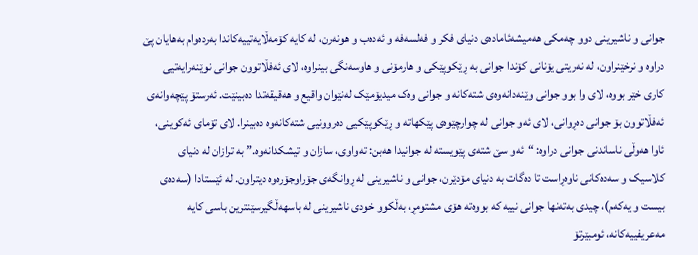جوانی و ناشیرینی دوو چەمکی هەمیشەئامادەی دنیای فکر و فەلسەفە و ئەدەب و هونەرن، لە کایە کۆمەڵایەتییەکاندا بەردەوام بەهایان پێ دراوە و نرخێنراون، لە نەریتی یۆنانی کۆندا جوانی بە ڕێکوپێکی و هارمۆنی و هاوسەنگی بینراوە، لای ئەفڵاتوون جوانی نوێنەرایەتیی کاری خێر بووە، لای وا بوو جوانی وێنەدانەوەی شتەکانە و جوانی وەک میدیۆمێک لەنێوان واقیع و هەقیقەتدا دەبینێت. ئەرستۆ پێچەوانەی ئەفڵاتوون بۆ جوانی دەڕوانی، لای ئەو جوانی لە چوارچێوەی پێکهاتە و ڕێکوپێکیی دەروونیی شتەکانەوە دەبینرا. لای تۆمای ئەکوینی، ئاوا هەوڵی ناساندنی جوانی دراوە: “ئەو سێ شتەی پێویستە لە جوانیدا هەبن: تەواوی، سازان و تیشکدانەوە.” بە ترازان لە دنیای کلاسیک و سەدەکانی ناوەڕاست تا دەگات بە دنیای مۆدێرن، جوانی و ناشیرینی لە ڕوانگەی جۆراوجۆرەوە دیتراون. لە ئێستادا (سەدەی بیست و یەکەم)، چیدی بەتەنها جوانی نییە کە بووەتە هۆی مشتومڕ، بەڵکوو خودی ناشیرینی لە باسهەڵگیرسێنترین باسی کایە مەعریفییەکانە، ئومبێرتۆ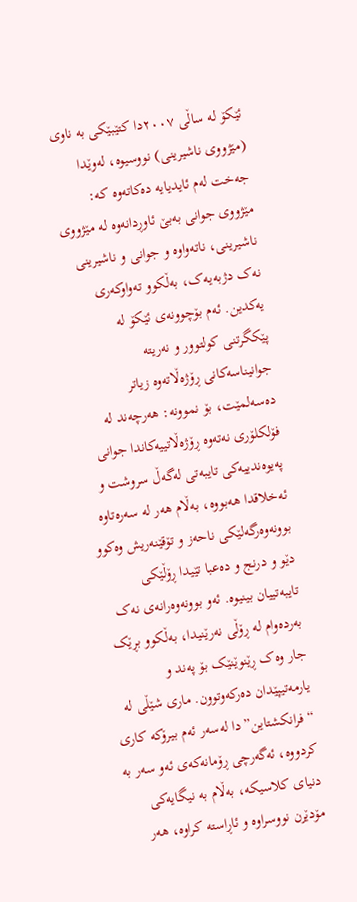ئێکۆ لە ساڵی ٢٠٠٧دا کتێبێکی بە ناوی (مێژووی ناشیرینی) نووسیوە، لەوێدا جەخت لەم ئایدیایە دەکاتەوە کە: مێژووی جوانی بەبێ ئاوڕدانەوە لە مێژووی ناشیرینی، ناتەواوە و جوانی و ناشیرینی نەک دژبەیەک، بەڵکوو تەواوکەری یەکدین. ئەم بۆچوونەی ئێکۆ لە پێکگرتنی کولتوور و نەریتە جوانیناسەکانی ڕۆژەڵاتەوە زیاتر دەسەلمێت، بۆ نموونە: هەرچەند لە فۆلکلۆری نەتەوە ڕۆژەڵاتییەکاندا جوانی پەیوەندییەکی تایبەتی لەگەڵ سروشت و ئەخلاقدا هەبووە، بەڵام هەر لە سەرەتاوە بوونەوەرگەلێکی ناحەز و تۆقێنەریش وەکوو دێو و درنج و دەعبا تێیدا ڕۆڵێکی تایبەتییان بینیوە. ئەو بوونەوەرانەی نەک بەردەوام لە ڕۆڵی نەرێنیدا، بەڵکوو بڕێک جار وەک ڕێنوێنێک بۆ پەند و یارمەتیپێدان دەرکەوتوون. ماری شێڵی لە “فرانکشتاین”دا لەسەر ئەم بیرۆکە کاری کردووە، ئەگەرچی ڕۆمانەکەی ئەو سەر بە دنیای کلاسیکە، بەڵام بە نیگایەکی مۆدێرن نووسراوە و ئاڕاستە کراوە، هەر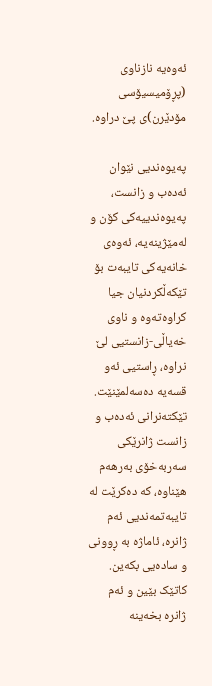ئەوەیە نازناوی (پڕۆمیسیۆسی مۆدێرن)ی پێ دراوە.

پەیوەندیی نێوان ئەدەب و زانست، پەیوەندییەکی کۆن و لەمێژینەیە، ئەوەی خانەیەکی تایبەت بۆ تێکەڵکردنیان جیا کراوەتەوە و ناوی خەیاڵی-زانستیی لێ نراوە، ڕاستیی ئەو قسەیە دەسەلمێنێت. تێکتەنرانی ئەدەب و زانست ژانرێکی سەربەخۆی بەرهەم هێناوە، کە دەکرێت لە تایبەتمەندیی ئەم ژانرە، ئاماژە بە ڕوونی و سادەیی بکەین. کاتێک بێین و ئەم ژانرە بخەینە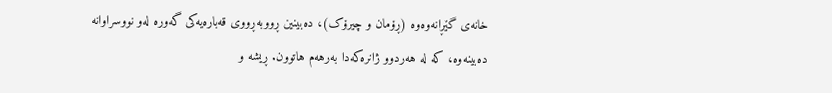خانەی گێڕانەوەوە (ڕۆمان و چیرۆک)، دەبینین ڕووبەڕووی قەبارەیەکی گەورە لەو نووسراوانە دەبینەوە، کە لە هەردوو ژانرەکەدا بەرهەم هاتوون. ڕیشە و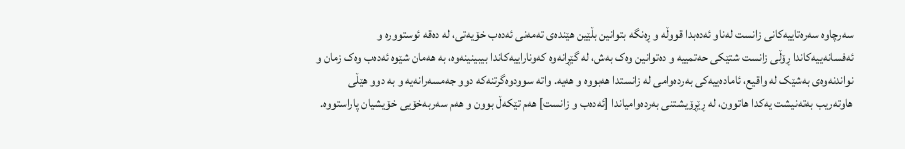سەرچاوە سەرەتاییەکانی زانست لەناو ئەدەبدا قووڵە و ڕەنگە بتوانین بڵێین هێندەی تەمەنی ئەدەب خۆیەتی، لە دەقە ئوستوورە و ئەفسانەییەکاندا ڕۆڵی زانست شتێکی حەتمییە و دەتوانین وەک بەش، لە گێڕانەوە کەوناراییەکاندا بیبینینەوە، بە هەمان شێوە ئەدەب وەک زمان و نواندنەوەی بەشێک لە واقیع، ئامادەییەکی بەردەوامی لە زانستدا هەبووە و هەیە. واتە سوودوەگرتنەکە دوو جەمسەرانەیە و بە دوو هێڵی هاوتەریب بەتەنیشت یەکدا هاتوون، لە ڕێڕۆیشتنی بەردەوامیاندا [ئەدەب و زانست] هەم تێکەڵ بوون و هەم سەربەخۆیی خۆیشیان پاراستووە.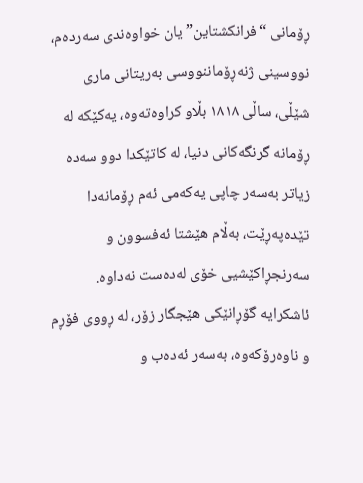ڕۆمانی “فرانکشتاین” یان خواوەندی سەردەم، نووسینی ژنەڕۆماننووسی بەریتانی ماری شێڵی، ساڵی ١٨١٨ بڵاو کراوەتەوە، یەکێکە لە ڕۆمانە گرنگەکانی دنیا، لە کاتێکدا دوو سەدە زیاتر بەسەر چاپی یەکەمی ئەم ڕۆمانەدا تێدەپەڕێت، بەڵام هێشتا ئەفسوون و سەرنجڕاکێشیی خۆی لەدەست نەداوە. ئاشکرایە گۆڕانێکی هێجگار زۆر، لە ڕووی فۆڕم و ناوەرۆکەوە، بەسەر ئەدەب و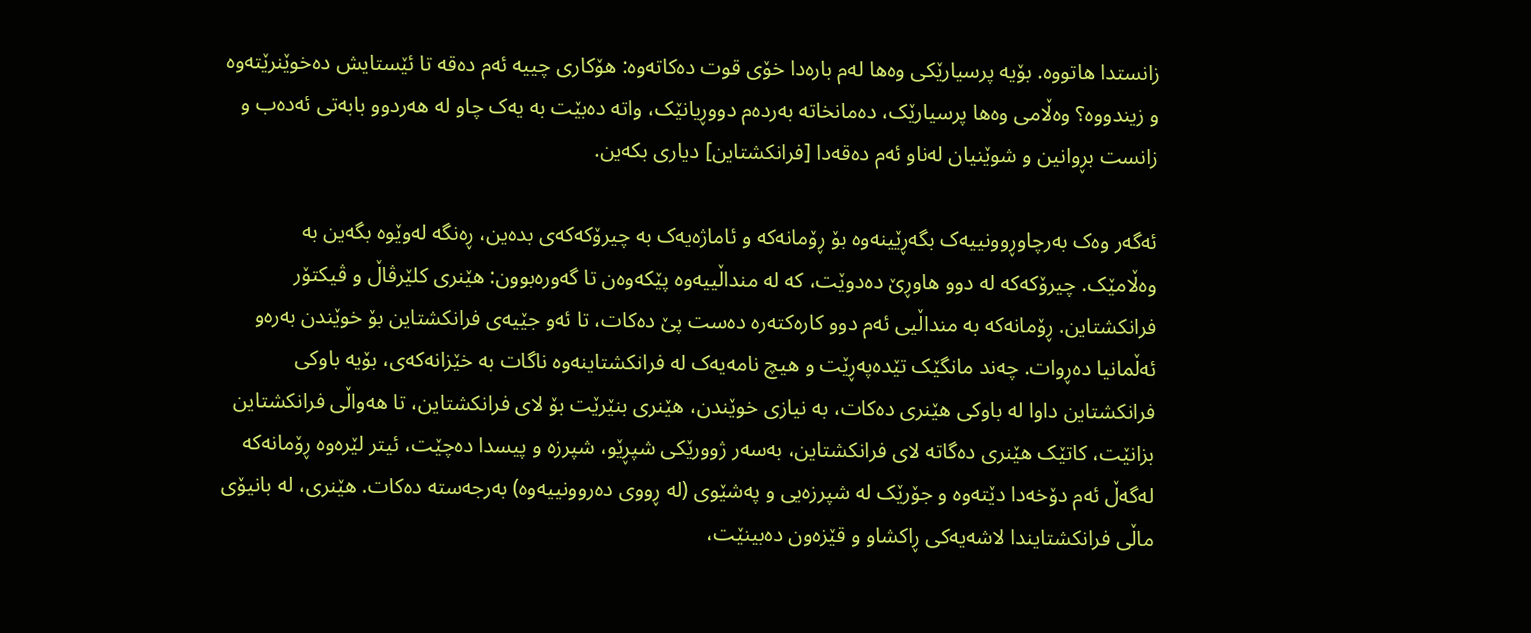زانستدا هاتووە. بۆیە پرسیارێکی وەها لەم بارەدا خۆی قوت دەکاتەوە: هۆکاری چییە ئەم دەقە تا ئێستایش دەخوێنرێتەوە و زیندووە؟ وەڵامی وەها پرسیارێک، دەمانخاتە بەردەم دووڕیانێک، واتە دەبێت بە یەک چاو لە هەردوو بابەتی ئەدەب و زانست بڕوانین و شوێنیان لەناو ئەم دەقەدا [فرانکشتاین] دیاری بکەین.

ئەگەر وەک بەرچاوڕوونییەک بگەڕێینەوە بۆ ڕۆمانەکە و ئاماژەیەک بە چیرۆکەکەی بدەین، ڕەنگە لەوێوە بگەین بە وەڵامێک. چیرۆکەکە لە دوو هاوڕێ دەدوێت، کە لە منداڵییەوە پێکەوەن تا گەورەبوون: هێنری کلێرڤاڵ و ڤیکتۆر فرانکشتاین. ڕۆمانەکە بە منداڵیی ئەم دوو کارەکتەرە دەست پێ دەکات، تا ئەو جێیەی فرانکشتاین بۆ خوێندن بەرەو ئەڵمانیا دەڕوات. چەند مانگێک تێدەپەڕێت و هیچ نامەیەک لە فرانکشتاینەوە ناگات بە خێزانەکەی، بۆیە باوکی فرانکشتاین داوا لە باوکی هێنری دەکات، بە نیازی خوێندن، هێنری بنێرێت بۆ لای فرانکشتاین، تا هەواڵی فرانکشتاین بزانێت، کاتێک هێنری دەگاتە لای فرانکشتاین، بەسەر ژوورێکی شپڕێو، شپرزە و پیسدا دەچێت، ئیتر لێرەوە ڕۆمانەکە لەگەڵ ئەم دۆخەدا دێتەوە و جۆرێک لە شپرزەیی و پەشێوی (لە ڕووی دەروونییەوە) بەرجەستە دەکات. هێنری، لە بانیۆی ماڵی فرانکشتایندا لاشەیەکی ڕاکشاو و قێزەون دەبینێت،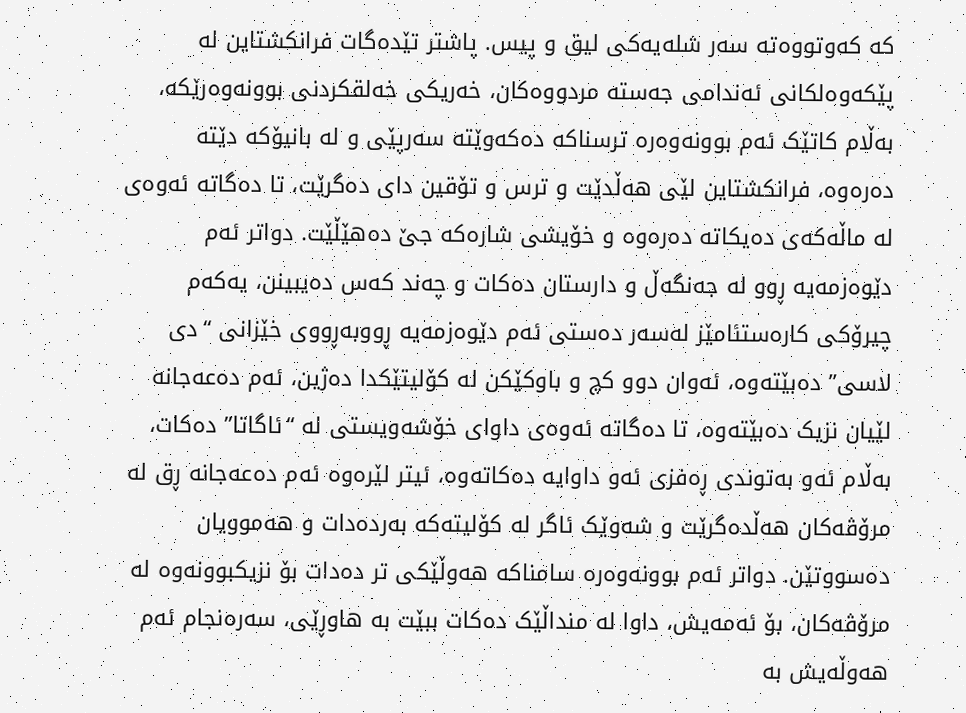کە کەوتووەتە سەر شلەیەکی لیق و پیس. پاشتر تێدەگات فرانکشتاین لە پێکەوەلکانی ئەندامی جەستە مردووەکان، خەریکی خەلقکردنی بوونەوەرێکە، بەڵام کاتێک ئەم بوونەوەرە ترسناکە دەکەوێتە سەرپێی و لە بانیۆکە دێتە دەرەوە، فرانکشتاین لێی هەڵدێت و ترس و تۆقین دای دەگرێت، تا دەگاتە ئەوەی لە ماڵەکەی دەیکاتە دەرەوە و خۆیشی شارەکە جێ دەهێڵێت. دواتر ئەم دێوەزمەیە ڕوو لە جەنگەڵ و دارستان دەکات و چەند کەس دەیبینن، یەکەم چیرۆکی کارەستئامێز لەسەر دەستی ئەم دێوەزمەیە ڕووبەڕووی خێزانی “دی لاسی” دەبێتەوە، ئەوان دوو کچ و باوکێکن لە کۆلیتێکدا دەژین، ئەم دەعەجانە لێیان نزیک دەبێتەوە، تا دەگاتە ئەوەی داوای خۆشەویستی لە “ئاگاتا” دەکات، بەڵام ئەو بەتوندی ڕەفزی ئەو داوایە دەکاتەوە، ئیتر لێرەوە ئەم دەعەجانە ڕق لە مرۆڤەکان هەڵدەگرێت و شەوێک ئاگر لە کۆلیتەکە بەردەدات و هەموویان دەسووتێن. دواتر ئەم بوونەوەرە سامناکە هەوڵێکی تر دەدات بۆ نزیکبوونەوە لە مرۆڤەکان، بۆ ئەمەیش، داوا لە منداڵێک دەکات ببێت بە هاوڕێی، سەرەنجام ئەم هەوڵەیش بە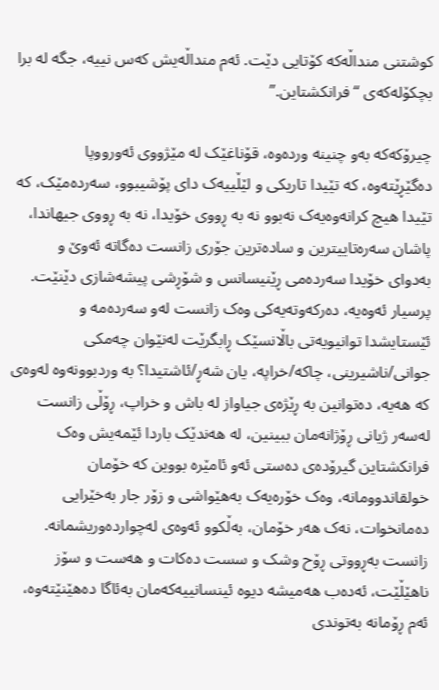کوشتنی منداڵەکە کۆتایی دێت. ئەم منداڵەیش کەس نییە، جگە لە برا بچکۆلەکەی “فرانکشتاین.”

چیرۆکەکە بەو چنینە وردەوە، قۆناغێک لە مێژووی ئەورووپا دەگێڕێتەوە، کە تێیدا تاریکی و لێڵییەک دای پۆشیبوو، سەردەمێک، کە تێیدا هیچ کرانەوەیەک نەبوو نە بە ڕووی خۆیدا، نە بە ڕووی جیهاندا، پاشان سەرەتاییترین و سادەترین جۆری زانست دەگاتە ئەوێ و بەدوای خۆیدا سەردەمی ڕێنیسانس و شۆڕشی پیشەشازی دێنێت. پرسیار ئەوەیە، دەرکەوتەیەکی وەک زانست لەو سەردەمە و ئێستایشدا توانیویەتی باڵانسێک ڕابگرێت لەنێوان چەمکی جوانی/ناشیرینی، چاکە/خراپە، یان شەڕ/ئاشتیدا؟ بە وردبوونەوە لەوەی کە هەیە، دەتوانین بە ڕێژەی جیاواز لە باش و خراپ، ڕۆڵی زانست لەسەر ژیانی ڕۆژانەمان ببینین، لە هەندێک باردا ئێمەیش وەک فرانکشتاین گیرۆدەی دەستی ئەو ئامێرە بووین کە خۆمان خولقاندوومانە، وەک خۆرەیەک بەهێواشی و زۆر جار بەخێرایی دەمانخوات، نەک هەر خۆمان، بەڵکوو ئەوەی لەچواردەوریشمانە. زانست بەڕووتی ڕۆح وشک و سست دەکات و هەست و سۆز ناهێڵێت، ئەدەب هەمیشە دیوە ئینسانییەکەمان بەئاگا دەهێنێتەوە، ئەم ڕۆمانە بەتوندی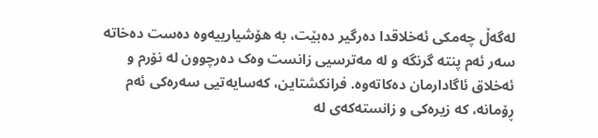لەگەڵ چەمکی ئەخلاقدا دەرگیر دەبێت، بە هۆشیارییەوە دەست دەخاتە سەر ئەم پنتە گرنگە و لە مەترسیی زانست وەک دەرچوون لە نۆرم و ئەخلاق ئاگادارمان دەکاتەوە. فرانکشتاین، کەسایەتیی سەرەکی ئەم ڕۆمانە، کە زیرەکی و زانستەکەی لە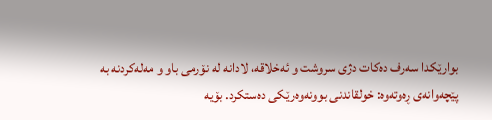بوارێکدا سەرف دەکات دژی سروشت و ئەخلاقە، لادانە لە نۆرمی باو و مەلەکردنە بە پێچەوانەی ڕەوتەوە: خولقاندنی بوونەوەرێکی دەستکرد. بۆیە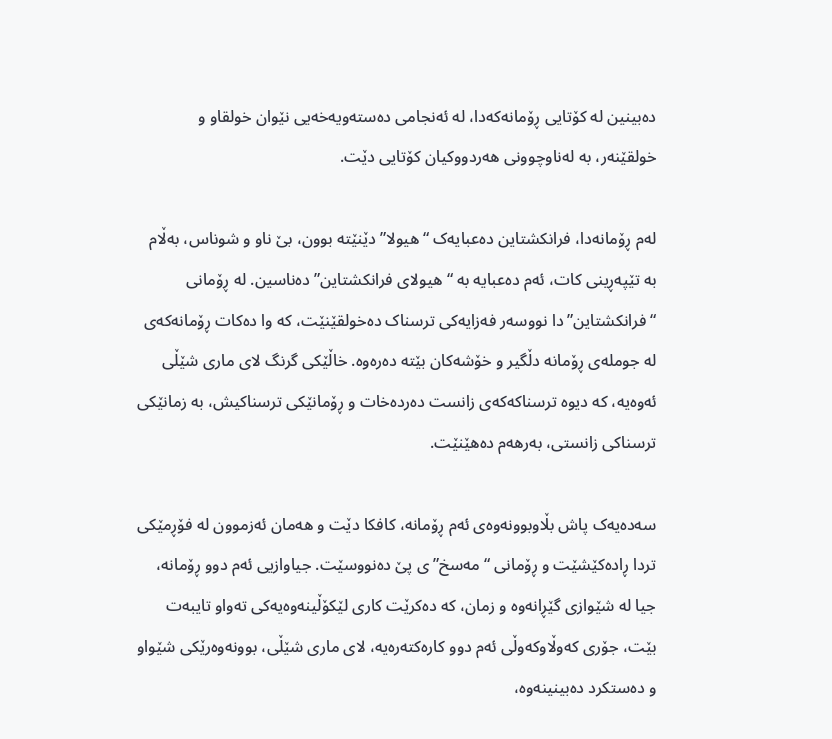دەبینین لە کۆتایی ڕۆمانەکەدا، لە ئەنجامی دەستەویەخەیی نێوان خولقاو و خولقێنەر، بە لەناوچوونی هەردووکیان کۆتایی دێت.

لەم ڕۆمانەدا، فرانکشتاین دەعبایەک “هیولا” دێنێتە بوون، بێ ناو و شوناس، بەڵام بە تێپەڕینی کات، ئەم دەعبایە بە “هیولای فرانکشتاین” دەناسین. لە ڕۆمانی “فرانکشتاین”دا نووسەر فەزایەکی ترسناک دەخولقێنێت، کە وا دەکات ڕۆمانەکەی لە جوملەی ڕۆمانە دڵگیر و خۆشەکان بێتە دەرەوە. خاڵێکی گرنگ لای ماری شێڵی‌ ئەوەیە، کە دیوە ترسناکەکەی زانست دەردەخات و ڕۆمانێکی ترسناکیش، بە زمانێکی ترسناکی زانستی، بەرهەم دەهێنێت.

سەدەیەک پاش بڵاوبوونەوەی ئەم ڕۆمانە، کافکا دێت و هەمان ئەزموون لە فۆڕمێکی تردا ڕادەکێشێت و ڕۆمانی “مەسخ”ی پێ دەنووسێت. جیاوازیی ئەم دوو ڕۆمانە، جیا لە شێوازی گێڕانەوە و زمان، کە دەکرێت کاری لێکۆڵینەوەیەکی تەواو تایبەت بێت، جۆری کەوڵاوکەوڵی ئەم دوو کارەکتەرەیە، لای ماری شێڵی، بوونەوەرێکی شێواو و دەستکرد دەبینینەوە،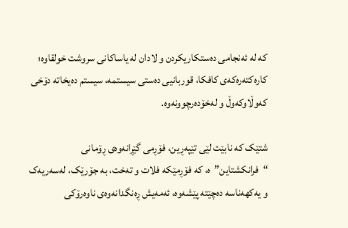کە لە ئەنجامی دەستکاریکردن و لادان لە یاساکانی سروشت خولقاوە؛ کارەکتەرەکەی کافکا، قوربانیی دەستی سیستمە، سیستم دەیخاتە دۆخی کەوڵاوکەوڵ و لەخۆدەرچوونەوە.

شتێک کە نابێت لێی تێپەڕین، فۆڕمی گێڕانەوەی ڕۆمانی “فرانکشتاین”ە، کە فۆڕمێکە فلات و تەخت، بە جۆرێک، لەسەریەک و یەکهەناسە دەچێتە پێشەوە، ئەمەیش ڕەنگدانەوەی ناوەرۆکی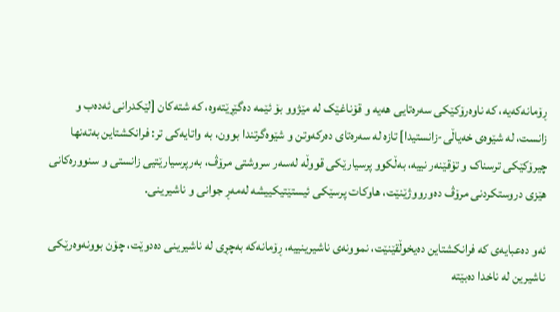ڕۆمانەکەیە، کە ناوەرۆکێکی سەرەتایی هەیە و قۆناغێک لە مێژوو بۆ ئێمە دەگێڕێتەوە، کە شتەکان [لێکدرانی ئەدەب و زانست، لە شێوەی خەیاڵی-زانستیدا] تازە لە سەرەتای دەرکەوتن و شێوەگرتندا بوون، بە واتایەکی تر: فرانکشتاین بەتەنها چیرۆکێکی ترسناک و تۆقێنەر نییە، بەڵکوو پرسیارێکی قووڵە لەسەر سروشتی مرۆڤ، بەرپرسیارێتیی زانستی و سنوورەکانی هێزی دروستکردنی مرۆڤ دەورووژێنێت، هاوکات پرسێکی ئیستێتیکییشە لەمەڕ جوانی و ناشیرینی.

ئەو دەعبایەی کە فرانکشتاین دەیخوڵقێنێت، نموونەی ناشیرینییە، ڕۆمانەکە بەچڕی لە ناشیرینی دەدوێت، چۆن بوونەوەرێکی ناشیرین لە ناخدا دەبێتە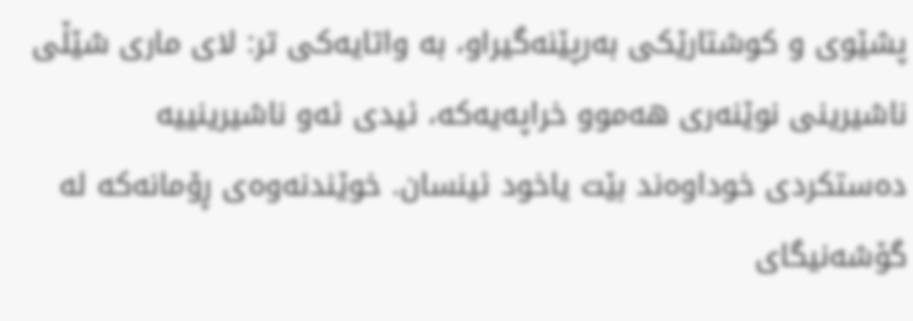پشێوی و کوشتارێکی بەرپێنەگیراو، بە واتایەکی تر: لای ماری شێڵی ناشیرینی نوێنەری هەموو خراپەیەکە، ئیدی ئەو ناشیرینییە دەستکردی خوداوەند بێت یاخود ئینسان. خوێندنەوەی ڕۆمانەکە لە گۆشەنیگای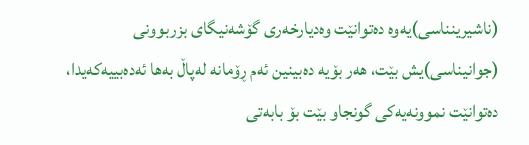(ناشیرینناسی)یەوە دەتوانێت وەدیارخەری گۆشەنیگای بزربوونی (جوانیناسی)یش بێت، هەر بۆیە دەبینین ئەم ڕۆمانە لەپاڵ بەها ئەدەبییەکەیدا، دەتوانێت نموونەیەکی گونجاو بێت بۆ بابەتی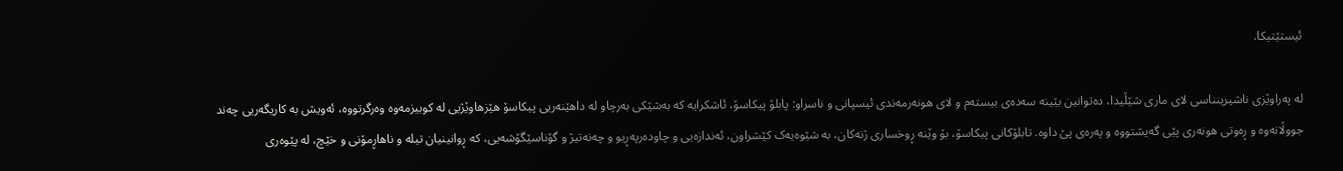ئیستێتیکا.

لە پەراوێزی ناشیرینناسی لای ماری شێڵیدا، دەتوانین بێینە سەدەی بیستەم و لای هونەرمەندی ئیسپانی و ناسراو: پابلۆ پیکاسۆ، ئاشکرایە کە بەشێکی بەرچاو لە داهێنەریی پیکاسۆ هێزهاوێژیی لە کوبیزمەوە وەرگرتووە، ئەویش بە کاریگەریی چەند جووڵانەوە و ڕەوتی هونەری پێی گەیشتووە و پەرەی پێ داوە. تابلۆکانی پیکاسۆ، بۆ وێنە ڕوخساری ژنەکان، بە شێوەیەک کێشراون، ئەندازەیی و چاودەرپەڕیو و چەنەتیژ و گۆناسێگۆشەیی، کە ڕوانینیان تیلە و ناهاڕمۆنی و خێچ، لە پێوەری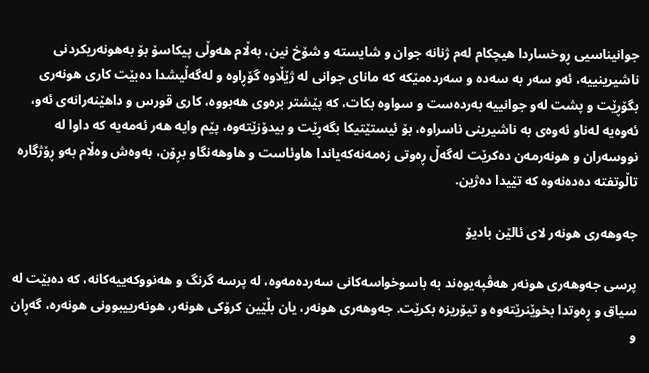جوانیناسیی ڕوخساردا هیچکام لەم ژنانە جوان و شایستە و شۆخ نین، بەڵام هەوڵی پیکاسۆ بۆ بەهونەریکردنی ناشیرینییە، ئەو سەر بە سەدە و سەردەمێکە کە مانای جوانی لە ژێڵاوە گۆڕاوە و لەگەڵیشدا دەبێت کاری هونەری بگۆڕێت و پشت لەو جوانییە بەردەست و سواوە بکات، کە پێشتر برەوی هەبووە، کاری قورس و داهێنەرانەی ئەو، ئەوەیە لەناو ئەوەی بە ناشیرینی ناسراوە، بۆ ئیستێتیکا بگەڕێت و بیدۆزێتەوە، پێم وایە هەر ئەمەیە کە داوا لە نووسەران و هونەرمەن دەکرێت لەگەڵ ڕەوتی زەمەنەکەیاندا هاوئاست و هاوهەنگاو بڕۆن، بەوەش وەڵام بەو ڕۆژگارە تاڵوتفتە دەدەنەوە کە تێیدا دەژین.

جەوهەری هونەر لای ئالێن بادیۆ

پرسی جەوهەری هونەر هەڤپەیوەند بە باسوخواسەکانی سەردەمەوە، لە پرسە گرنگ و هەنووکەییەکانە، کە دەبێت لە سیاق و ڕەوتدا بخوێنرێتەوە و تیۆریزە بکرێت. جەوهەری هونەر، یان بڵێین کرۆکی هونەر، هونەرییبوونی هونەرە، گەڕان و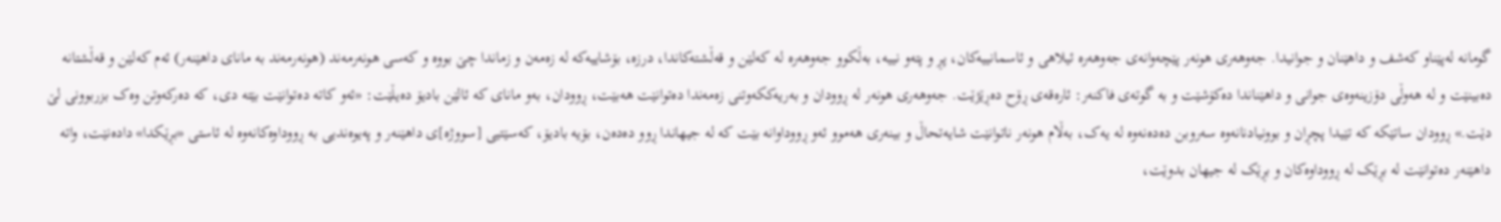گومانە لەپێناو کەشف و داهێنان و جوانیدا. جەوهەری هونەر پێچەوانەی جەوهەرە ئیلاهی و ئاسمانییەکان، پڕ و پتەو نییە، بەڵکوو جەوهەرە لە کەلێن و قەڵشتەکاندا، درزە، بۆشاییەکە لە زەمەن و زماندا چێ بووە و کەسی هونەرمەند (هونەرمەند بە مانای داهێنەر) ئەم کەلێن و قەڵشتانە دەبینێت و لە هەوڵی دۆزینەوەی جوانی و داهێناندا دەکۆشێت و بە گوتەی فاکنەر: ئارەقەی ڕۆح دەڕێژێت. جەوهەری هونەر لە ڕوودان و بەریەککەوتنی زەمەندا دەتوانێت هەبێت، ڕوودان، بەو مانای کە ئالێن بادیۆ دەیڵێت: «ئەو کاتە دەتوانێت بێتە دی، کە دەرکەوتن وەک بزربوونی لێ دێت.» ڕوودان ساتێکە کە تێیدا پچڕان و بوونیادنانەوە سەروبن دەدەنەوە لە یەک، بەڵام هونەر ناتوانێت شایەتحاڵ و بینەری هەموو ئەو ڕووداوانە بێت کە لە جیهاندا ڕوو دەدەن، بۆیە بادیۆ، کەسێتیی [سووژە]ی داهێنەر و پەیوەندیی بە ڕووداوەکانەوە لە ئاستی «بڕێکدا» دادەنێت، واتە داهێنەر دەتوانێت لە بڕێک لە ڕووداوەکان و بڕێک لە جیهان بدوێت،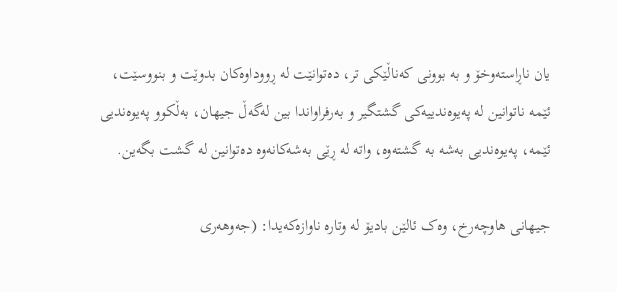یان ناڕاستەوخۆ و بە بوونی کەناڵێکی تر، دەتوانێت لە ڕووداوەکان بدوێت و بنووسێت، ئێمە ناتوانین لە پەیوەندییەکی گشتگیر و بەرفراواندا بین لەگەڵ جیهان، بەڵکوو پەیوەندیی ئێمە، پەیوەندیی بەشە بە گشتەوە، واتە لە ڕێی بەشەکانەوە دەتوانین لە گشت بگەین.

جیهانی هاوچەرخ، وەک ئالێن بادیۆ لە وتارە ناوازەکەیدا: (جەوهەری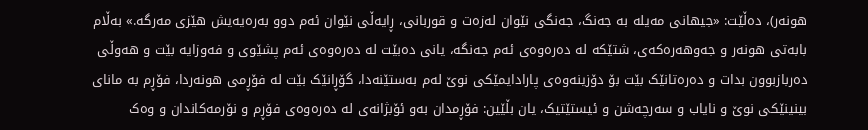هونەر)، دەڵێت: «جیهانی مەیلە بە جەنگ، جەنگی نێوان لەزەت و قوربانی، ڕایەڵی نێوان ئەم دوو بەرەیەیش هێزی مەرگە.» بەڵام بابەتی هونەر و جەوهەرەکەی، شتێکە لە دەرەوەی ئەم جەنگە، یانی دەبێت لە دەرەوەی ئەم پشێوی و فەوزایە بێت و هەوڵی دەربازبوون بدات و دەرەتانێک بێت بۆ دۆزینەوەی پارادایمێکی نوێ لەم بەستێنەدا، گۆڕانێک بێت لە فۆڕمی هونەردا، فۆڕم بە مانای بینینێکی نوێ و نایاب و سەرچەشن و ئیستێتیک، یان بڵێین: فۆڕمدان بەو ئۆبژانەی لە دەرەوەی فۆڕم و نۆرمەکاندان و وەک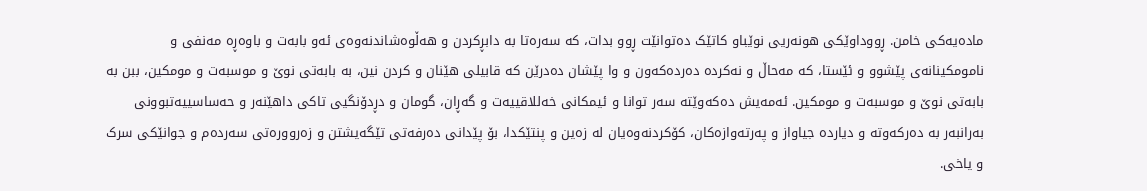مادەیەکی خامن. ڕووداوێکی هونەریی نوێباو کاتێک دەتوانێت ڕوو بدات، کە سەرەتا بە دابڕکردن و هەڵوەشاندنەوەی ئەو بابەت و باوەڕە مەنفی و نامومکینانەی پێشوو و ئێستا، کە مەحاڵ و نەکردە دەردەکەون و وا پێشان دەدرێن کە قابیلی هێنان و کردن نین، بە بابەتی نوێ و موسبەت و مومکین، ببن بە بابەتی نوێ و موسبەت و مومکین. ئەمەیش دەکەوێتە سەر توانا و ئیمکانی خەللاقییەت و گەڕان، گومان و دڕدۆنگیی تاکی داهێنەر و حەساسییەتبوونی بەرانبەر بە دەرکەوتە و دیاردە جیاواز و پەرتەوازەکان، کۆکردنەوەیان لە زەین و پنتێکدا، بۆ پێدانی دەرفەتی تێگەیشتن و زەروورەتی سەردەم و جوانێکی سرک و یاخی.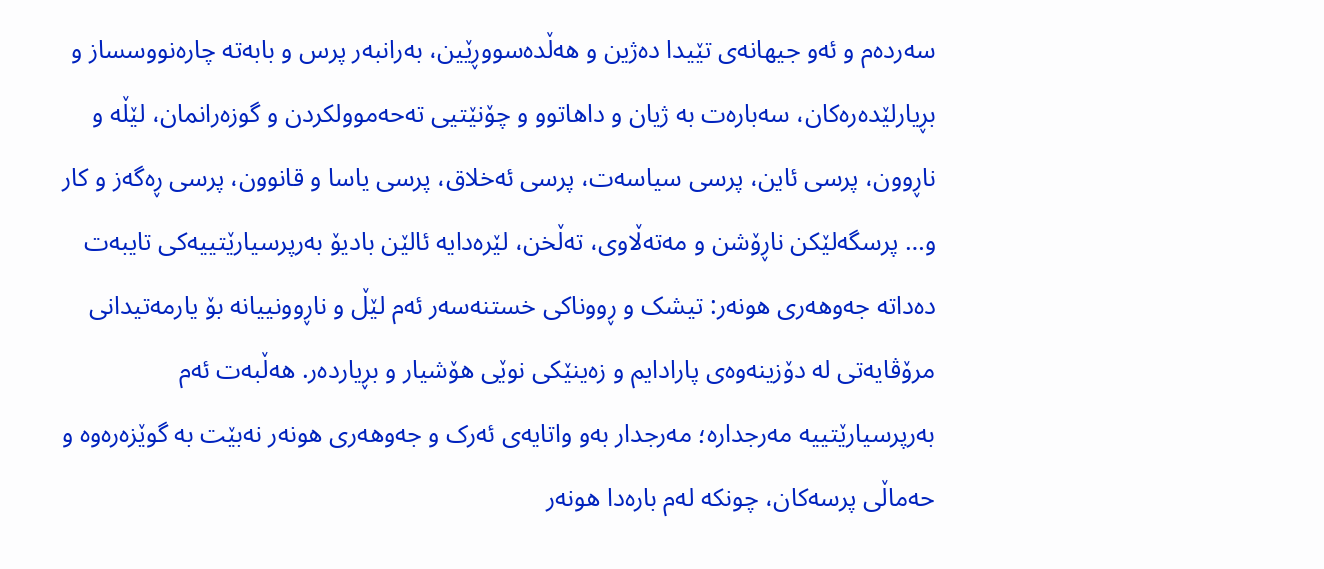سەردەم و ئەو جیهانەی تێیدا دەژین و هەڵدەسووڕێین، بەرانبەر پرس و بابەتە چارەنووسساز و بڕیارلێدەرەکان، سەبارەت بە ژیان و داهاتوو و چۆنێتیی تەحەموولکردن و گوزەرانمان، لێڵە و ناڕوون، پرسی ئاین، پرسی سیاسەت، پرسی ئەخلاق، پرسی یاسا و قانوون، پرسی ڕەگەز و کار و… پرسگەلێکن ناڕۆشن و مەتەڵاوی، تەڵخن، لێرەدایە ئالێن بادیۆ بەرپرسیارێتییەکی تایبەت دەداتە جەوهەری هونەر: تیشک و ڕووناکی خستنەسەر ئەم لێڵ و ناڕوونییانە بۆ یارمەتیدانی مرۆڤایەتی لە دۆزینەوەی پارادایم و زەینێکی نوێی هۆشیار و بڕیاردەر. هەڵبەت ئەم بەرپرسیارێتییە مەرجدارە؛ مەرجدار بەو واتایەی ئەرک و جەوهەری هونەر نەبێت بە گوێزەرەوە و حەماڵی پرسەکان، چونکە لەم بارەدا هونەر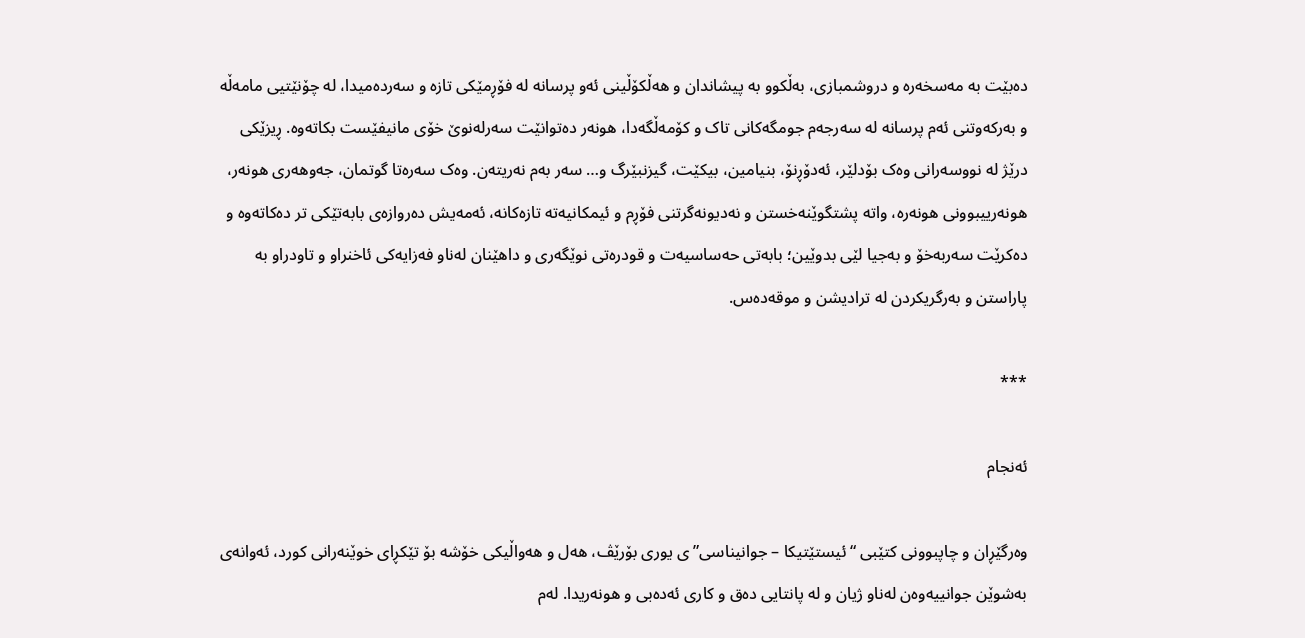دەبێت بە مەسخەرە و دروشمبازی، بەڵکوو بە پیشاندان و هەڵکۆڵینی ئەو پرسانە لە فۆڕمێکی تازە و سەردەمیدا، لە چۆنێتیی مامەڵە و بەرکەوتنی ئەم پرسانە لە سەرجەم جومگەکانی تاک و کۆمەڵگەدا، هونەر دەتوانێت سەرلەنوێ خۆی مانیفێست بکاتەوە. ڕیزێکی درێژ لە نووسەرانی وەک بۆدلێر، ئەدۆڕنۆ، بنیامین، بیکێت، گیزنبێرگ و… سەر بەم نەریتەن. وەک سەرەتا گوتمان، جەوهەری هونەر، هونەرییبوونی هونەرە، واتە پشتگوێنەخستن و نەدیونەگرتنی فۆڕم و ئیمکانیەتە تازەکانە، ئەمەیش دەروازەی بابەتێکی تر دەکاتەوە و دەکرێت سەربەخۆ و بەجیا لێی بدوێین؛ بابەتی حەساسیەت و قودرەتی نوێگەری و داهێنان لەناو فەزایەکی ئاخنراو و تاودراو بە پاراستن و بەرگریکردن لە ترادیشن و موقەدەس.

***

ئەنجام

وەرگێڕان و چاپبوونی کتێبی “ئیستێتیکا – جوانیناسی”ی یوری بۆرێڤ، هەل و هەواڵیکی خۆشە بۆ تێکڕای خوێنەرانی کورد، ئەوانەی بەشوێن جوانییەوەن لەناو ژیان و لە پانتایی دەق و کاری ئەدەبی و هونەریدا. لەم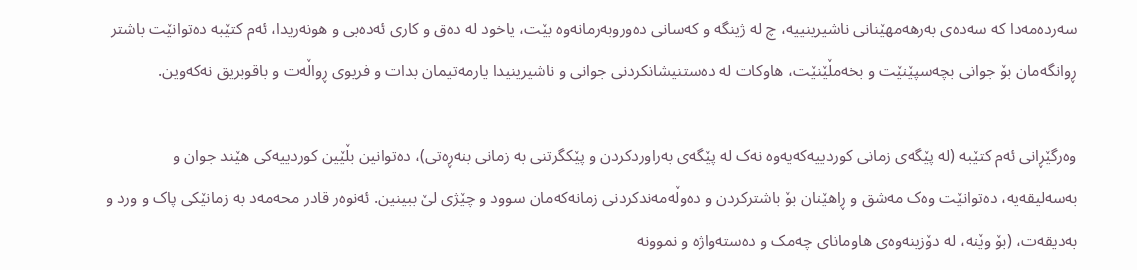سەردەمەدا کە سەدەی بەرهەمهێنانی ناشیرینییە، چ لە ژینگە و کەسانی دەوروبەرمانەوە بێت، یاخود لە دەق و کاری ئەدەبی و هونەریدا، ئەم کتێبە دەتوانێت باشتر ڕوانگەمان بۆ جوانی بچەسپێنێت و بخەمڵێنێت، هاوکات لە دەستنیشانکردنی جوانی و ناشیرینیدا یارمەتیمان بدات و فریوی ڕواڵەت و باقوبریق نەکەوین.

وەرگێڕانی ئەم کتێبە (لە پێگەی زمانی کوردییەکەیەوە نەک لە پێگەی بەراوردکردن و پێکگرتنی بە زمانی بنەڕەتی)، دەتوانین بڵێین کوردییەکی هێند جوان و بەسەلیقەیە، دەتوانێت وەک مەشق و ڕاهێنان بۆ باشترکردن و دەوڵەمەندکردنی زمانەکەمان سوود و چێژی لێ ببینین. ئەنوەر قادر محەمەد بە زمانێکی پاک و ورد و بەدیقەت، (بۆ وێنە، لە دۆزینەوەی هاومانای چەمک و دەستەواژە و نموونە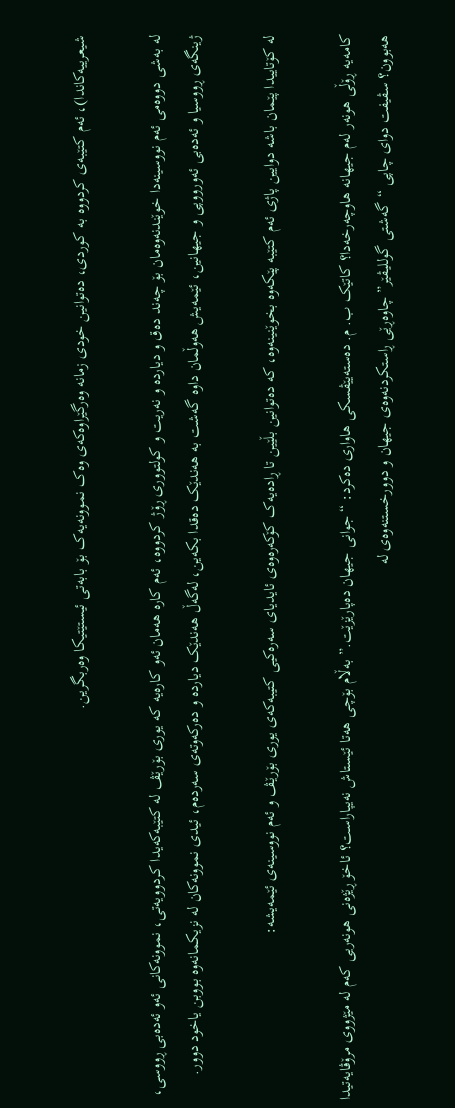شیعرییەکاندا)، ئەم کتێبەی کردووە بە کوردی، دەتوانین خودی زمانە وەرگێراوەکەی وەک نموونەیەک بۆ بابەتی ئیستێتیکا وەربگرین.

لە بەشی دووەمی ئەم نووسینەدا خوێندنەوەمان بۆ چەند دەق و دیاردە و نەریت و کولتووری ڕۆژ کردووە، ئەم کارە هەمان ئەو کارەیە کە یوری بۆرێڤ لە کتێبەکەیدا کردوویەتی، نموونەکانی ئەو ئەدەبی ڕووسی، ژینگەی ڕووسیا و ئەدەبی ئەورووپی و جیهانین، ئێمەیش هەوڵمان داوە گەشت بە هەندێک دەقدا بکەین، لەگەڵ هەندێک دیاردە و دەرکەوتەی سەردەم، ئیدی نموونەکان لە نزیکمانەوە بووبن یاخود دوور.

لە کۆتاییدا پێمان باشە دوایین پاژی ئەم کتێبە پێکەوە بخوێنینەوە، کە دەتوانین بڵێین تا ڕادەیەک کۆکەرەوەی ئایدیای سەرەکیی کتیبەکەی یوری بۆرێڤ و ئەم نووسینەی ئێمەیشە:

کامەیە ڕۆڵی هونەر لەم جیهانە هاوچەرخەدا؟ کاتێک ب. م. دەستەیێڤسکی هاواری دەکرد: “جوانی جیهان دەپارێزێت.” بەڵام بۆچی هەتا ئێستاش نەیپاراست؟ ئاخۆ ڕێژەنی هونەریی کەم لە مێژووی مرۆڤایەتیدا هەبوون؟ سڤیفت دوای چاپی “گەشتی گوللیڤێر” چاوەڕێی ڕاستکردنەوەی جیهان و دوورخستنەوەی لە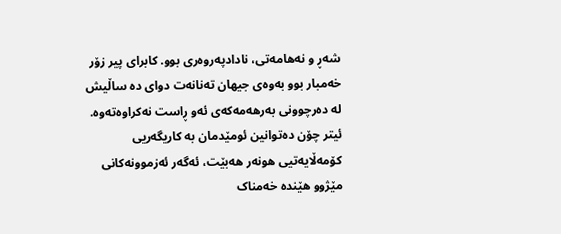شەڕ و نەهامەتی، نادادپەروەری بوو. کابرای پیر زۆر خەمبار بوو بەوەی جیهان تەنانەت دوای دە ساڵیش لە دەرچوونی بەرهەمەکەی ئەو ڕاست نەکراوەتەوە. ئیتر چۆن دەتوانین ئومێدمان بە کاریگەریی کۆمەڵایەتیی هونەر هەبێت، ئەگەر ئەزموونەکانی مێژوو هێندە خەمناک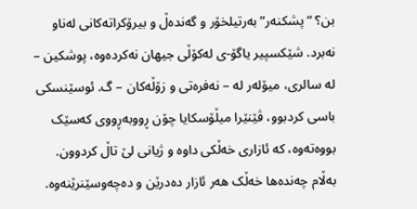بن؟ “پشکنەر” بەرتیلخۆر و گەندەڵ و بیرۆکراتەکانی لەناو نەبرد. شێکسپیر یاگۆ-ی لەکۆڵی جیهان نەکردەوە، پوشکین – لە سالری، میۆلەر لە – نەفرەتی و زۆڵەکان – گ. ئوسێنسکی باسی کردبوو، ڤێنێرا میڵۆسکایا چۆن ڕووبەڕووی کەسێک بووەتەوە، کە ئازاری خەڵکی داوە و ژیانی لێ تاڵ کردوون. بەڵام چەندەها خەڵک هەر ئازار دەدرێن و دەچەوسێنرێنەوە.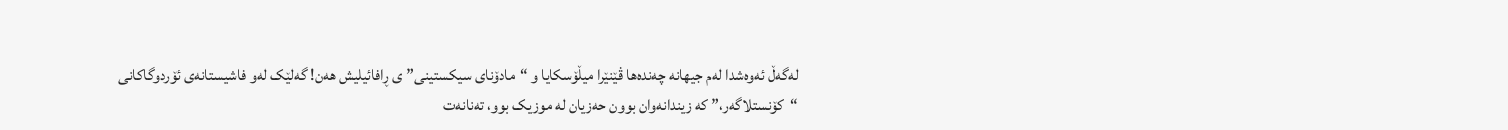لەگەڵ ئەوەشدا لەم جیهانە چەندەها ڤێنێرا میڵۆسکایا و “مادۆنای سیکستینی”ی ڕافائیلیش هەن! گەلێک لەو فاشیستانەی ئۆردوگاکانی “کۆنستلاگەر،” کە زیندانەوان بوون حەزیان لە موزیک بوو، تەنانەت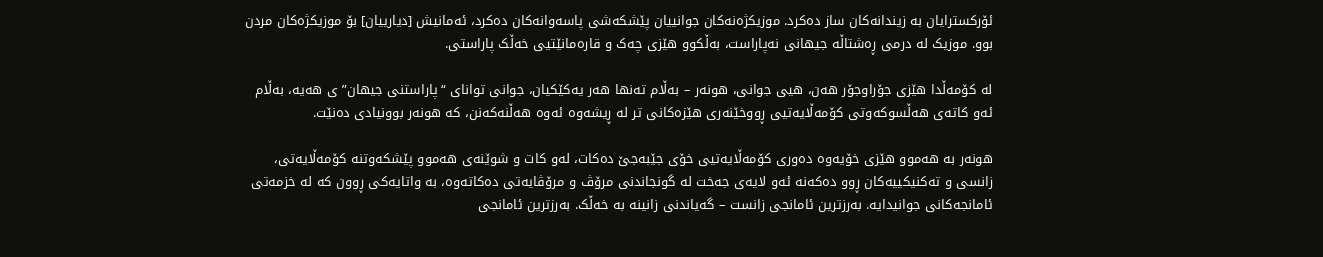ئۆرکسترایان بە زیندانەکان ساز دەکرد. موزیکژەنەکان جوانییان پێشکەشی پاسەوانەکان دەکرد، ئەمانیش [دیارییان] بۆ موزیکژەکان مردن بوو. موزیک لە درمی ڕەشتاڵە جیهانی نەپاراست، بەڵکوو هێزی چەک و قارەمانێتیی خەڵک پاراستی.

لە کۆمەڵدا هێزی جۆراوجۆر هەن، هیی جوانی، هونەر – بەڵام تەنها هەر یەکێکیان، جوانی توانای “پاراستنی جیهان”ی هەیە، بەڵام ئەو کاتەی هەڵسوکەوتی کۆمەڵایەتیی ڕووخێنەری هێزەکانی تر لە ڕیشەوە ئەوە هەڵنەکەنن، کە هونەر بوونیادی دەنێت.

هونەر بە هەموو هێزی خۆیەوە دەوری کۆمەڵایەتیی خۆی جێبەجێ دەکات، لەو کات و شوێنەی هەموو پێشکەوتنە کۆمەڵایەتی، زانسی و تەکنیکییەکان ڕوو دەکەنە ئەو لایەی جەخت لە گونجاندنی مرۆڤ و مرۆڤایەتی دەکاتەوە، بە واتایەکی ڕوون کە لە خزمەتی ئامانجەکانی جوانیدایە. بەرزترین ئامانجی زانست – گەیاندنی زانینە بە خەڵک. بەرزترین ئامانجی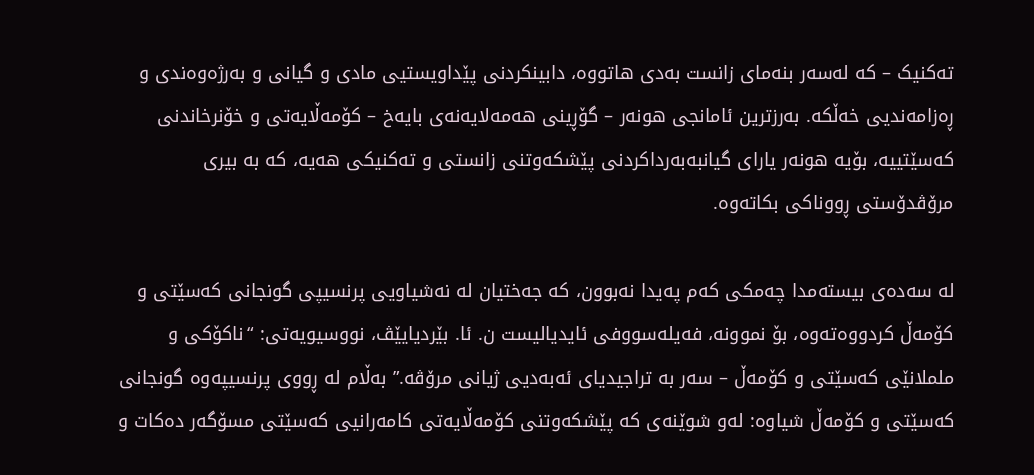تەکنیک – کە لەسەر بنەمای زانست بەدی هاتووە، دابینکردنی پێداویستیی مادی و گیانی و بەرژەوەندی و ڕەزامەندیی خەڵکە. بەرزترین ئامانجی هونەر – گۆڕینی هەمەلایەنەی بایەخ – کۆمەڵایەتی و خۆنرخاندنی کەسێتییە، بۆیە هونەر یارای گیانبەبەرداکردنی پێشکەوتنی زانستی و تەکنیکی هەیە، کە بە بیری مرۆڤدۆستی ڕووناکی بکاتەوە.

لە سەدەی بیستەمدا چەمکی کەم پەیدا نەبوون، کە جەختیان لە نەشیاویی پرنسیپی گونجانی کەسێتی و کۆمەڵ کردووەتەوە، بۆ نموونە، فەیلەسووفی ئایدیالیست ن. ئا. بێردیایێڤ، نووسیویەتی: “ناکۆکی و ململانێی کەسێتی و کۆمەڵ – سەر بە تراجیدیای ئەبەدیی ژیانی مرۆڤە.” بەڵام لە ڕووی پرنسیپەوە گونجانی کەسێتی و کۆمەڵ شیاوە: لەو شوێنەی کە پێشکەوتنی کۆمەڵایەتی کامەرانیی کەسێتی مسۆگەر دەکات و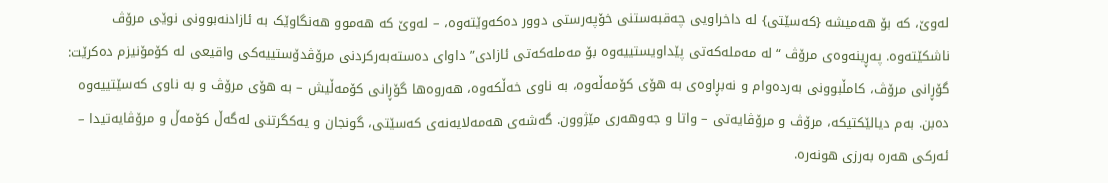لەوێ، کە بۆ هەمیشە {کەسێتی} لە داخراویی چەقبەستنی خۆپەرستی دوور دەکەوێتەوە، – لەوێ کە هەموو هەنگاوێک بە ئازادنەبوونی نوێی مرۆڤ ناشکێتەوە. پەڕینەوەی مرۆڤ “لە مەملەکەتی پێداویستییەوە بۆ مەملەکەتی ئازادی” داوای دەستەبەرکردنی مرۆڤدۆستییەکی واقیعی لە کۆمۆنیزم دەکرێت: گۆڕانی مرۆڤ، کامڵبوونی بەردەوام و نەبڕاوەی بە هۆی کۆمەڵەوە، بە ناوی خەڵکەوە، هەروەها گۆڕانی کۆمەڵیش – بە هۆی مرۆڤ و بە ناوی کەسێتییەوە دەبن. بەم دیالێکتیکە، مرۆڤ و مرۆڤایەتی – واتا و جەوهەری مێژوون. گەشەی هەمەلایەنەی کەسێتی، گونجان و یەکگرتنی لەگەڵ کۆمەڵ و مرۆڤایەتیدا – ئەرکی هەرە بەرزی هونەرە.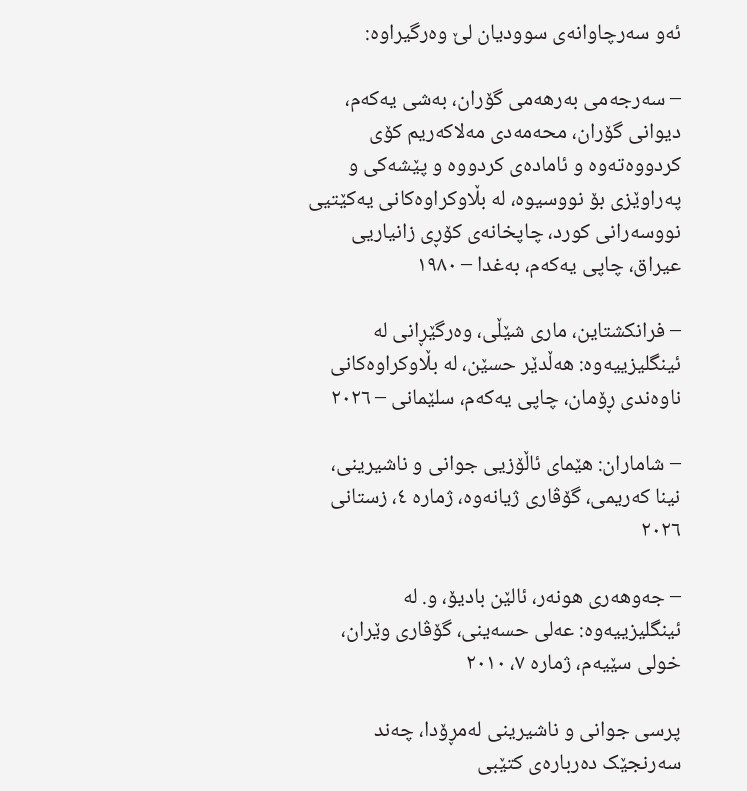ئەو سەرچاوانەی سوودیان لێ وەرگیراوە:

– سەرجەمی بەرهەمی گۆران، بەشی یەکەم، دیوانی گۆران، محەمەدی مەلاکەریم کۆی کردووەتەوە و ئامادەی کردووە و پێشەکی و پەراوێزی بۆ نووسیوە، لە بڵاوکراوەکانی یەکێتیی نووسەرانی کورد، چاپخانەی کۆڕی زانیاریی عیراق، چاپی یەکەم، بەغدا – ١٩٨٠

– فرانکشتاین، ماری شێڵی، وەرگێڕانی لە ئینگلیزییەوە: هەڵدێر حسێن، لە بڵاوکراوەکانی ناوەندی ڕۆمان، چاپی یەکەم، سلێمانی – ٢٠٢٦

– شاماران: هێمای ئاڵۆزیی جوانی و ناشیرینی، نینا کەریمی، گۆڤاری ژیانەوە، ژمارە ٤، زستانی ٢٠٢٦

– جەوهەری هونەر، ئالێن بادیۆ، و. لە ئینگلیزییەوە: عەلی حسەینی، گۆڤاری وێران، خولی سێیەم، ژمارە ٧، ٢٠١٠

پرسی جوانی و ناشیرینی لەمڕۆدا، چەند سەرنجێک دەربارەی کتێبی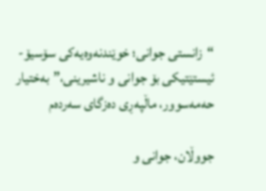“زانستی جوانی؛ خوێندنەوەیەکی سۆسیۆ-ئیستێتیکی بۆ جوانی و ناشیرینی،” بەختیار حەمەسوور، ماڵپەڕی دەزگای سەردەم

جووڵان، جوانی و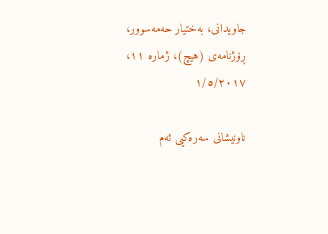جاویدانی، بەختیار حەمەسوور، ڕۆژنامەی (هیچ)، ژمارە ١١، ١/٥/٢٠١٧

ناونیشانی سەرەکیی ئەم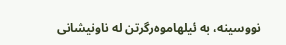نووسینە، بە ئیلهاموەرگرتن لە ناونیشانی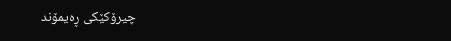چیرۆکێکی ڕەیمۆند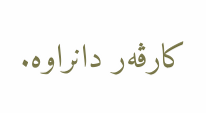کارڤەر دانراوە.